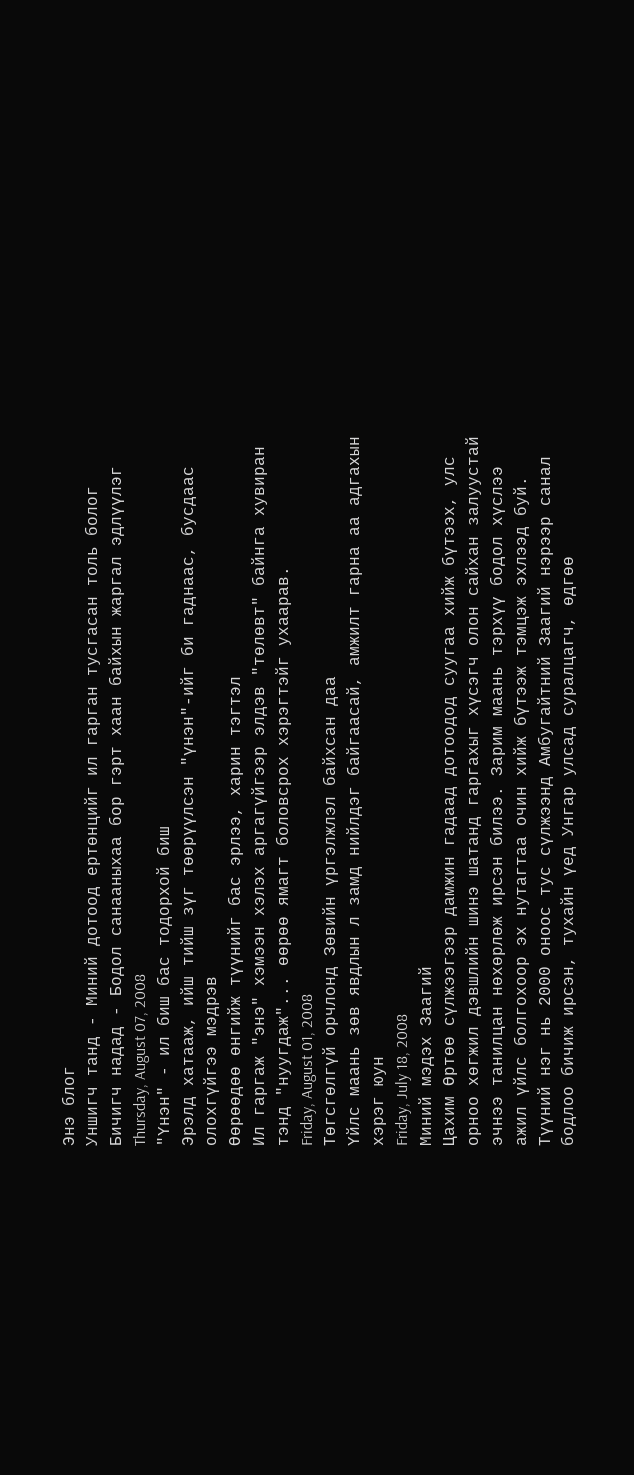Энэ блог
Уншигч танд - Миний дотоод ертөнцийг ил гарган тусгасан толь болог
Бичигч надад - Бодол санааныхаа бор гэрт хаан байхын жаргал эдлүүлэг
Thursday, August 07, 2008
"Үнэн" - ил биш бас тодорхой биш
Эрэлд хатааж, ийш тийш зүг төөрүүлсэн "үнэн"-ийг би гаднаас, бусдаас олохгүйгээ мэдрэв
Өөрөөдөө өнгийж түүнийг бас эрлээ, харин тэгтэл
Ил гаргаж "энэ" хэмээн хэлэх аргагүйгээр элдэв "төлөвт" байнга хувиран тэнд "нуугдаж"... өөрөө ямагт боловсрох хэрэгтэйг ухаарав.
Friday, August 01, 2008
Төгсгөлгүй орчлонд Зөвийн үргэлжлэл байхсан даа
Үйлс маань зөв явдлын л замд нийлдэг байгаасай, амжилт гарна аа адгахын хэрэг юун
Friday, July 18, 2008
Миний мэдэх Заагий
Цахим Өртөө сүлжээгээр дамжин гадаад дотоодод суугаа хийж бүтээх, улс орноо хөгжил дэвшлийн шинэ шатанд гаргахыг хүсэгч олон сайхан залуустай эчнээ танилцан нөхөрлөж ирсэн билээ. Зарим маань тэрхүү бодол хүслээ ажил үйлс болгохоор эх нутагтаа очин хийж бүтээж тэмцэж эхлээд буй. Түүний нэг нь 2000 оноос тус сүлжээнд Амбугайтний Заагий нэрээр санал бодлоо бичиж ирсэн, тухайн үед Унгар улсад суралцагч, өдгөө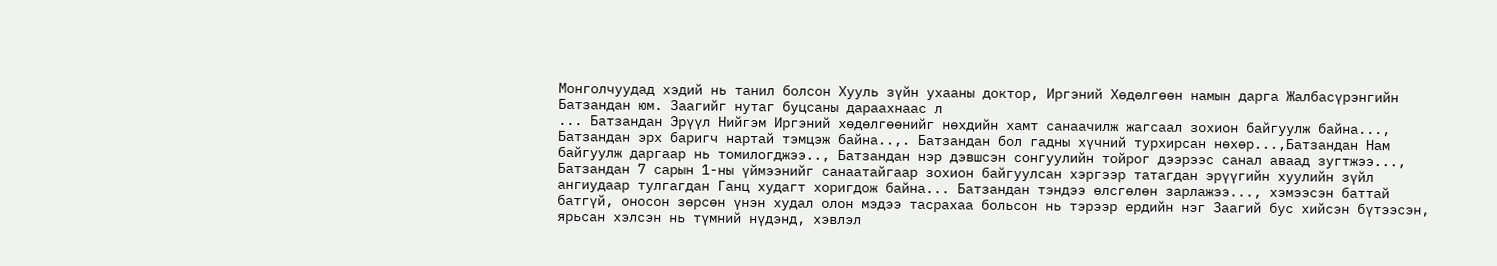Монголчуудад хэдий нь танил болсон Хууль зүйн ухааны доктор, Иргэний Хөдөлгөөн намын дарга Жалбасүрэнгийн Батзандан юм. Заагийг нутаг буцсаны дараахнаас л
... Батзандан Эрүүл Нийгэм Иргэний хөдөлгөөнийг нөхдийн хамт санаачилж жагсаал зохион байгуулж байна..., Батзандан эрх баригч нартай тэмцэж байна..,. Батзандан бол гадны хүчний турхирсан нөхөр...,Батзандан Нам байгуулж даргаар нь томилогджээ.., Батзандан нэр дэвшсэн сонгуулийн тойрог дээрээс санал аваад зугтжээ..., Батзандан 7 сарын 1-ны үймээнийг санаатайгаар зохион байгуулсан хэргээр татагдан эрүүгийн хуулийн зүйл ангиудаар тулгагдан Ганц худагт хоригдож байна... Батзандан тэндээ өлсгөлөн зарлажээ..., хэмээсэн баттай батгүй, оносон зөрсөн үнэн худал олон мэдээ тасрахаа больсон нь тэрээр ердийн нэг Заагий бус хийсэн бүтээсэн, ярьсан хэлсэн нь түмний нүдэнд, хэвлэл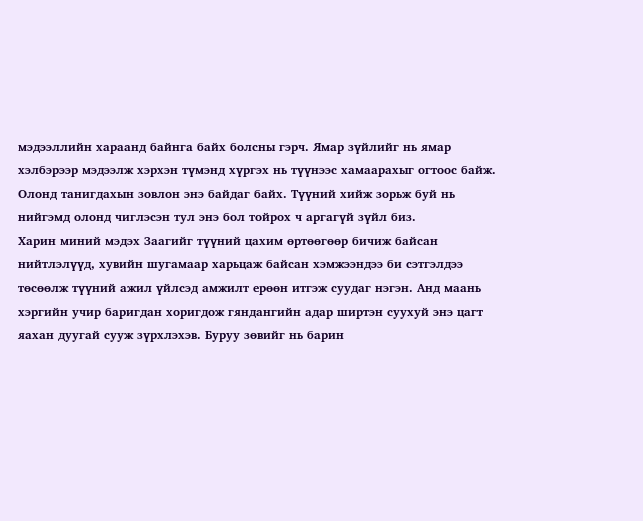мэдээллийн хараанд байнга байх болсны гэрч. Ямар зүйлийг нь ямар хэлбэрээр мэдээлж хэрхэн түмэнд хүргэх нь түүнээс хамаарахыг огтоос байж. Олонд танигдахын зовлон энэ байдаг байх. Түүний хийж зорьж буй нь нийгэмд олонд чиглэсэн тул энэ бол тойрох ч аргагүй зүйл биз.
Харин миний мэдэх Заагийг түүний цахим өртөөгөөр бичиж байсан нийтлэлүүд, хувийн шугамаар харьцаж байсан хэмжээндээ би сэтгэлдээ төсөөлж түүний ажил үйлсэд амжилт ерөөн итгэж суудаг нэгэн. Анд маань хэргийн учир баригдан хоригдож гяндангийн адар ширтэн суухуй энэ цагт яахан дуугай сууж зүрхлэхэв. Буруу зөвийг нь барин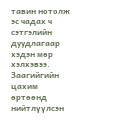тавин нотолж эс чадах ч сэтгэлийн дуудлагаар хэдэн мөр хэлхэвээ.
Заагийгийн цахим өртөөнд нийтлүүлсэн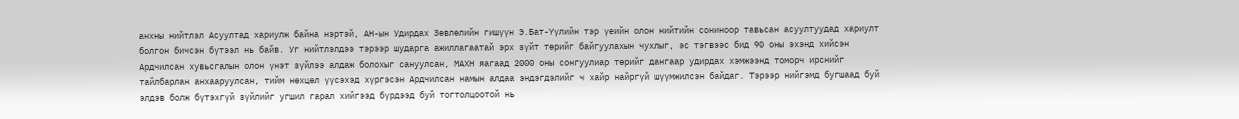анхны нийтлэл Асуултад хариулж байна нэртэй, АН-ын Удирдах Зөвлөлийн гишүүн Э.Бат-Үүлийн тэр үеийн олон нийтийн сониноор тавьсан асуултуудад хариулт болгон бичсэн бүтээл нь байв. Уг нийтлэлдээ тэрээр шударга ажиллагаатай эрх зүйт төрийг байгуулахын чухлыг, эс тэгвээс бид 90 оны эхэнд хийсэн Ардчилсан хувьсгалын олон үнэт зүйлээ алдаж болохыг сануулсан, МАХН яагаад 2000 оны сонгуулиар төрийг дангаар удирдах хэмжээнд томорч ирснийг тайлбарлан анхааруулсан, тийм нөхцөл үүсэхэд хүргэсэн Ардчилсан намын алдаа эндэгдэлийг ч хайр найргүй шүүмжилсэн байдаг. Тэрээр нийгэмд бугшаад буй элдэв болж бүтэхгүй зүйлийг угшил гарал хийгээд бүрдээд буй тогтолцоотой нь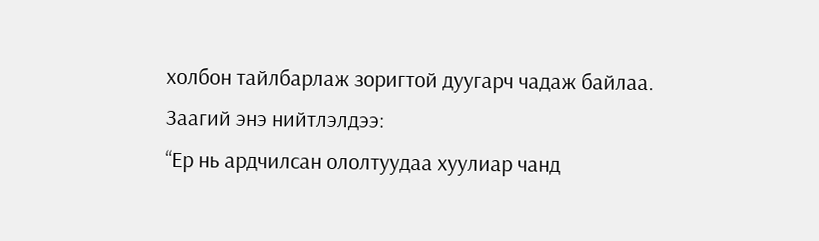холбон тайлбарлаж зоригтой дуугарч чадаж байлаа.
Заагий энэ нийтлэлдээ:
“Ер нь ардчилсан ололтуудаа хуулиар чанд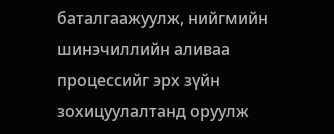баталгаажуулж, нийгмийн шинэчиллийн аливаа процессийг эрх зүйн зохицуулалтанд оруулж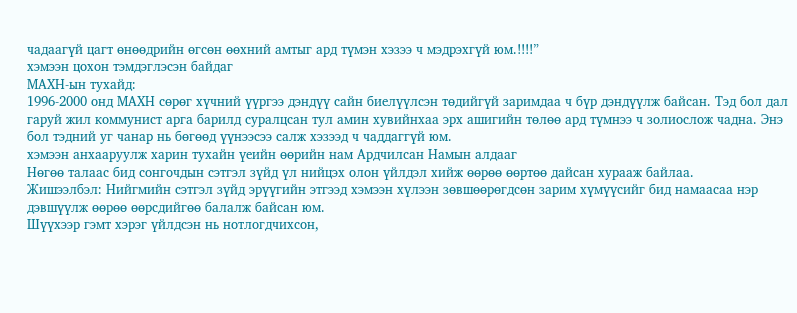чадаагүй цагт өнөөдрийн өгсөн өөхний амтыг ард түмэн хэзээ ч мэдрэхгүй юм.!!!!”
хэмээн цохон тэмдэглэсэн байдаг
МАХН-ын тухайд:
1996-2000 онд МАХН сөрөг хүчний үүргээ дэндүү сайн биелүүлсэн төдийгүй заримдаа ч бүр дэндүүлж байсан. Тэд бол дал гаруй жил коммунист арга барилд суралцсан тул амин хувийнхаа эрх ашигийн төлөө ард түмнээ ч золиослож чадна. Энэ бол тэдний уг чанар нь бөгөөд үүнээсээ салж хэзээд ч чаддаггүй юм.
хэмээн анхааруулж харин тухайн үеийн өөрийн нам Ардчилсан Намын алдааг
Нөгөө талаас бид сонгочдын сэтгэл зүйд үл нийцэх олон үйлдэл хийж өөрөө өөртөө дайсан хурааж байлаа.
Жишээлбэл: Нийгмийн сэтгэл зүйд эрүүгийн этгээд хэмээн хүлээн зөвшөөрөгдсөн зарим хүмүүсийг бид намаасаа нэр дэвшүүлж өөрөө өөрсдийгөө балалж байсан юм.
Шүүхээр гэмт хэрэг үйлдсэн нь нотлогдчихсон,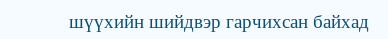шүүхийн шийдвэр гарчихсан байхад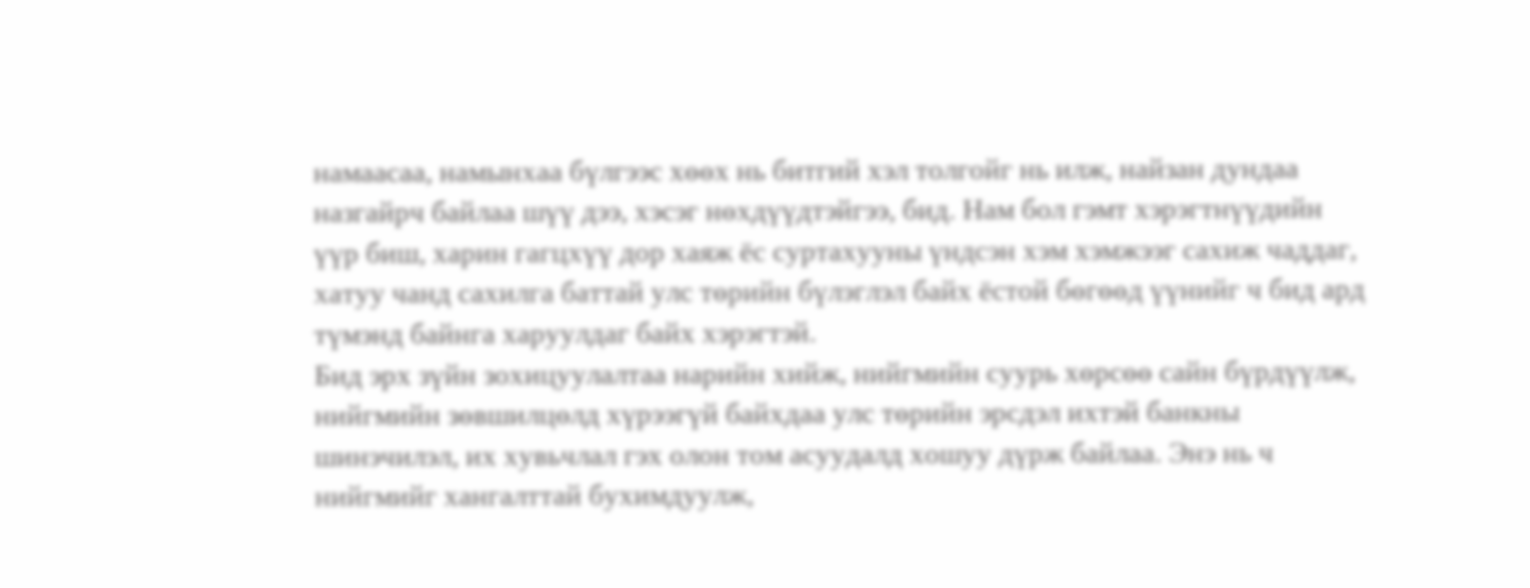намаасаа, намынхаа бүлгээс хөөх нь битгий хэл толгойг нь илж, найзан дундаа назгайрч байлаа шүү дээ, хэсэг нөхдүүдтэйгээ, бид. Нам бол гэмт хэрэгтнүүдийн үүр биш, харин гагцхүү дор хаяж ёс суртахууны үндсэн хэм хэмжээг сахиж чаддаг, хатуу чанд сахилга баттай улс төрийн бүлэглэл байх ёстой бөгөөд үүнийг ч бид ард түмэнд байнга харуулдаг байх хэрэгтэй.
Бид эрх зүйн зохицуулалтаа нарийн хийж, нийгмийн суурь хөрсөө сайн бүрдүүлж, нийгмийн зөвшилцөлд хүрээгүй байхдаа улс төрийн эрсдэл ихтэй банкны шинэчилэл, их хувьчлал гэх олон том асуудалд хошуу дүрж байлаа. Энэ нь ч нийгмийг хангалттай бухимдуулж,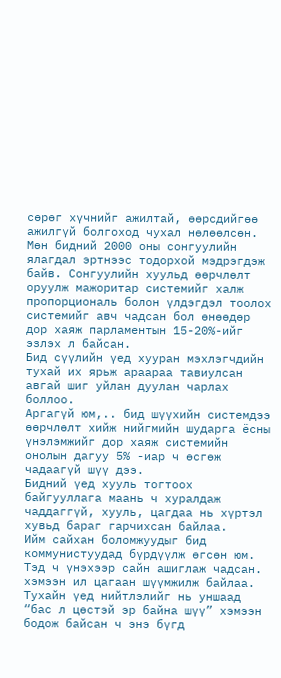сөрөг хүчнийг ажилтай, өөрсдийгөө ажилгүй болгоход чухал нөлөөлсөн.
Мөн бидний 2000 оны сонгуулийн ялагдал эртнээс тодорхой мэдрэгдэж байв. Сонгуулийн хуульд өөрчлөлт оруулж мажоритар системийг халж пропорциональ болон үлдэгдэл тоолох системийг авч чадсан бол өнөөдөр дор хаяж парламентын 15-20%-ийг эзлэх л байсан.
Бид сүүлийн үед хууран мэхлэгчдийн тухай их ярьж араараа тавиулсан авгай шиг уйлан дуулан чарлах боллоо.
Аргагүй юм,.. бид шүүхийн системдээ өөрчлөлт хийж нийгмийн шударга ёсны үнэлэмжийг дор хаяж системийн онолын дагуу 5% -иар ч өсгөж чадаагүй шүү дээ.
Бидний үед хууль тогтоох байгууллага маань ч хуралдаж чаддаггүй, хууль, цагдаа нь хүртэл хувьд бараг гарчихсан байлаа.
Ийм сайхан боломжуудыг бид коммунистуудад бүрдүүлж өгсөн юм. Тэд ч үнэхээр сайн ашиглаж чадсан. хэмээн ил цагаан шүүмжилж байлаа.
Тухайн үед нийтлэлийг нь уншаад “бас л цөстэй эр байна шүү” хэмээн бодож байсан ч энэ бүгд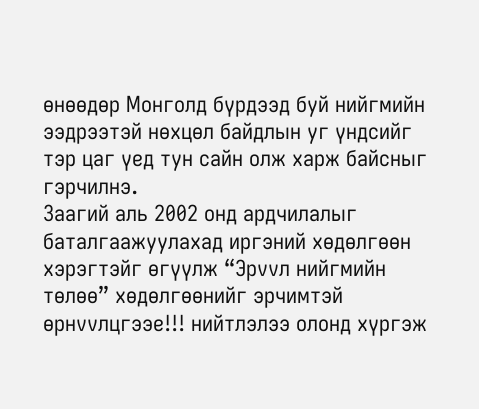өнөөдөр Монголд бүрдээд буй нийгмийн ээдрээтэй нөхцөл байдлын уг үндсийг тэр цаг үед тун сайн олж харж байсныг гэрчилнэ.
Заагий аль 2002 онд ардчилалыг баталгаажуулахад иргэний хөдөлгөөн хэрэгтэйг өгүүлж “Эрvvл нийгмийн төлөө” хөдөлгөөнийг эрчимтэй өрнvvлцгээе!!! нийтлэлээ олонд хүргэж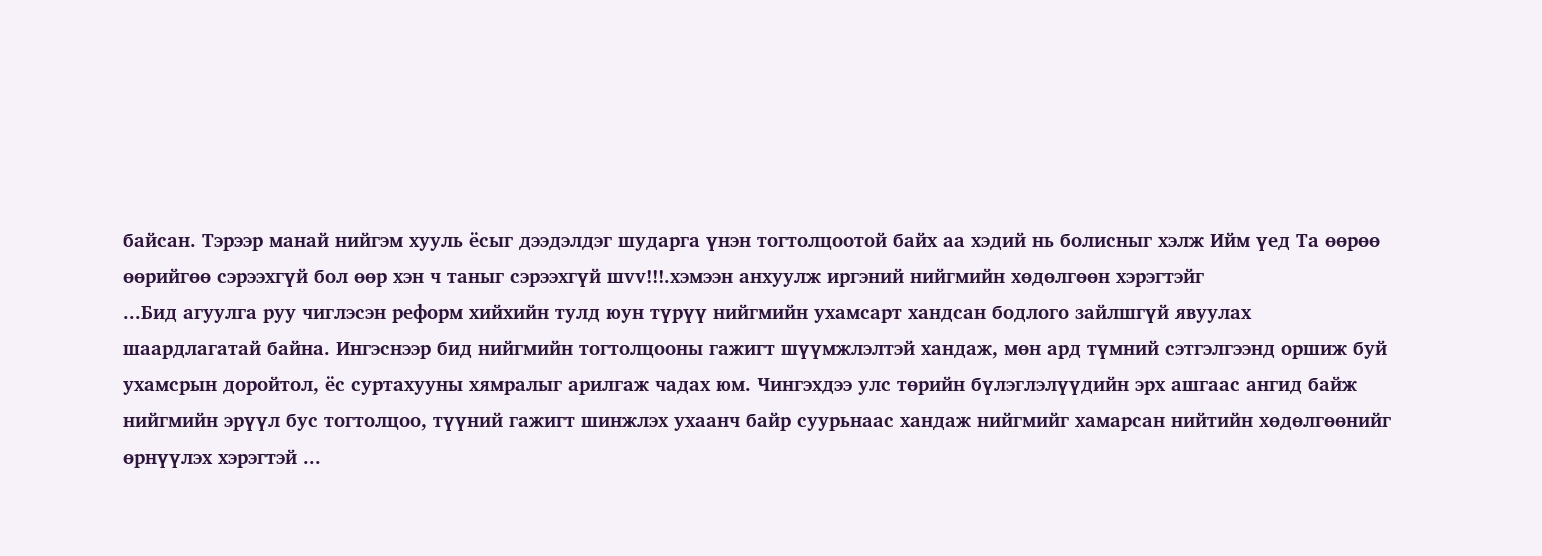байсан. Тэрээр манай нийгэм хууль ёсыг дээдэлдэг шударга үнэн тогтолцоотой байх аа хэдий нь болисныг хэлж Ийм үед Та өөрөө өөрийгөө сэрээхгүй бол өөр хэн ч таныг сэрээхгүй шvv!!!.хэмээн анхуулж иргэний нийгмийн хөдөлгөөн хэрэгтэйг
...Бид агуулга руу чиглэсэн реформ хийхийн тулд юун түрүү нийгмийн ухамсарт хандсан бодлого зайлшгүй явуулах шаардлагатай байна. Ингэснээр бид нийгмийн тогтолцооны гажигт шүүмжлэлтэй хандаж, мөн ард түмний сэтгэлгээнд оршиж буй ухамсрын доройтол, ёс суртахууны хямралыг арилгаж чадах юм. Чингэхдээ улс төрийн бүлэглэлүүдийн эрх ашгаас ангид байж нийгмийн эрүүл бус тогтолцоо, түүний гажигт шинжлэх ухаанч байр суурьнаас хандаж нийгмийг хамарсан нийтийн хөдөлгөөнийг өрнүүлэх хэрэгтэй ...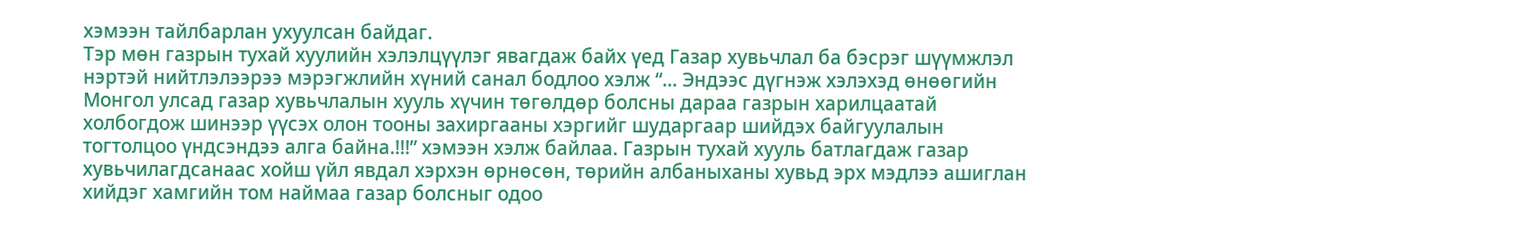хэмээн тайлбарлан ухуулcaн байдаг.
Тэр мөн газрын тухай хуулийн хэлэлцүүлэг явагдаж байх үед Газар хувьчлал ба бэсрэг шүүмжлэл нэртэй нийтлэлээрээ мэрэгжлийн хүний санал бодлоо хэлж “... Эндээс дүгнэж хэлэхэд өнөөгийн Монгол улсад газар хувьчлалын хууль хүчин төгөлдөр болсны дараа газрын харилцаатай холбогдож шинээр үүсэх олон тооны захиргааны хэргийг шударгаар шийдэх байгуулалын тогтолцоо үндсэндээ алга байна.!!!” хэмээн хэлж байлаа. Газрын тухай хууль батлагдаж газар хувьчилагдсанаас хойш үйл явдал хэрхэн өрнөсөн, төрийн албаныханы хувьд эрх мэдлээ ашиглан хийдэг хамгийн том наймаа газар болсныг одоо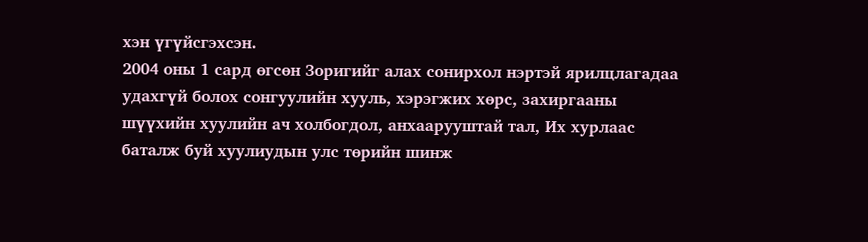хэн үгүйсгэхсэн.
2004 оны 1 сард өгсөн Зоригийг алах сонирхол нэртэй ярилцлагадаа удахгүй болох сонгуулийн хууль, хэрэгжих хөрс, захиргааны шүүхийн хуулийн ач холбогдол, анхаарууштай тал, Их хурлаас баталж буй хуулиудын улс төрийн шинж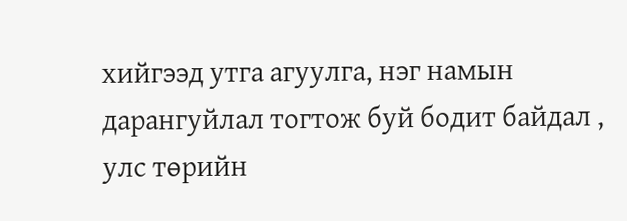хийгээд утга агуулга, нэг намын дарангуйлал тогтож буй бодит байдал , улс төрийн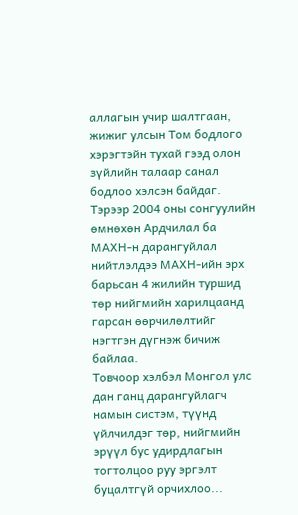аллагын учир шалтгаан, жижиг улсын Том бодлого хэрэгтэйн тухай гээд олон зүйлийн талаар санал бодлоо хэлсэн байдаг.
Тэрээр 2004 оны сонгуулийн өмнөхөн Ардчилал ба МАХН-н дарангуйлал нийтлэлдээ МАХН-ийн эрх барьсан 4 жилийн туршид төр нийгмийн харилцаанд гарсан өөрчилөлтийг нэгтгэн дүгнэж бичиж байлаа.
Товчоор хэлбэл Монгол улс дан ганц дарангуйлагч намын систэм, түүнд үйлчилдэг төр, нийгмийн эрүүл бус удирдлагын тогтолцоо руу эргэлт буцалтгүй орчихлоо...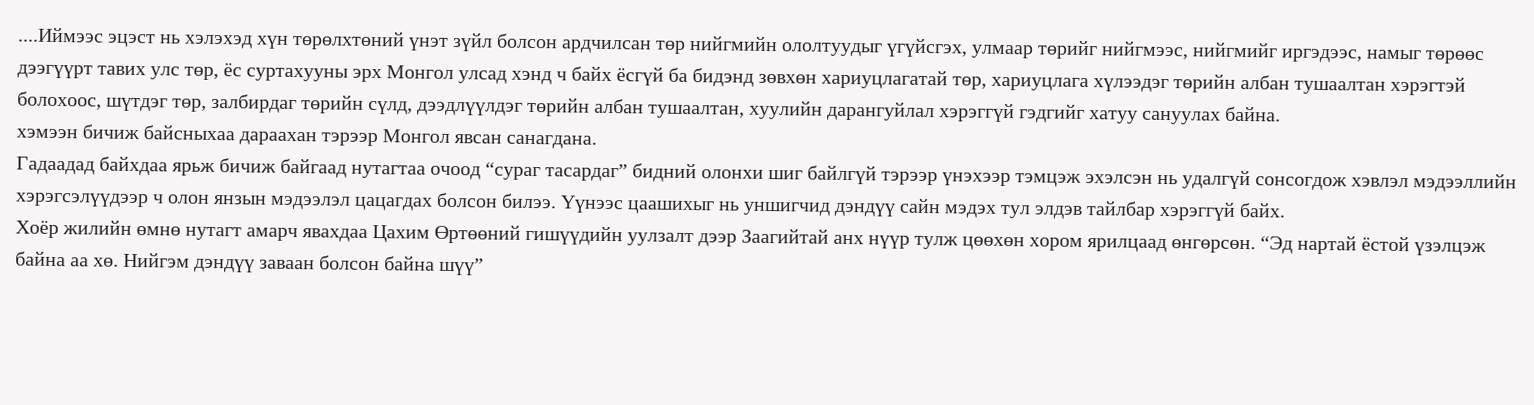....Иймээс эцэст нь хэлэхэд хүн төрөлхтөний үнэт зүйл болсон ардчилсан төр нийгмийн ололтуудыг үгүйсгэх, улмаар төрийг нийгмээс, нийгмийг иргэдээс, намыг төрөөс дээгүүрт тавих улс төр, ёс суртахууны эрх Монгол улсад хэнд ч байх ёсгүй ба бидэнд зөвхөн хариуцлагатай төр, хариуцлага хүлээдэг төрийн албан тушаалтан хэрэгтэй болохоос, шүтдэг төр, залбирдаг төрийн сүлд, дээдлүүлдэг төрийн албан тушаалтан, хуулийн дарангуйлал хэрэггүй гэдгийг хатуу сануулах байна.
хэмээн бичиж байсныхаа дараахан тэрээр Монгол явсан санагдана.
Гадаадад байхдаа ярьж бичиж байгаад нутагтаа очоод “сураг тасардаг” бидний олонхи шиг байлгүй тэрээр үнэхээр тэмцэж эхэлсэн нь удалгүй сонсогдож хэвлэл мэдээллийн хэрэгсэлүүдээр ч олон янзын мэдээлэл цацагдах болсон билээ. Үүнээс цаашихыг нь уншигчид дэндүү сайн мэдэх тул элдэв тайлбар хэрэггүй байх.
Хоёр жилийн өмнө нутагт амарч явахдаа Цахим Өртөөний гишүүдийн уулзалт дээр Заагийтай анх нүүр тулж цөөхөн хором ярилцаад өнгөрсөн. “Эд нартай ёстой үзэлцэж байна аа хө. Нийгэм дэндүү заваан болсон байна шүү”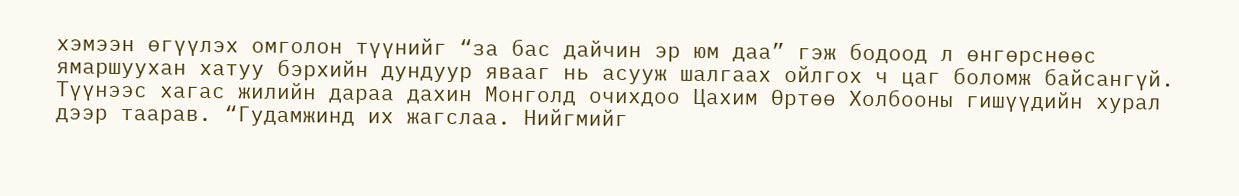хэмээн өгүүлэх омголон түүнийг “за бас дайчин эр юм даа” гэж бодоод л өнгөрснөөс ямаршуухан хатуу бэрхийн дундуур явааг нь асууж шалгаах ойлгох ч цаг боломж байсангүй. Түүнээс хагас жилийн дараа дахин Монголд очихдоо Цахим Өртөө Холбооны гишүүдийн хурал дээр таарав. “Гудамжинд их жагслаа. Нийгмийг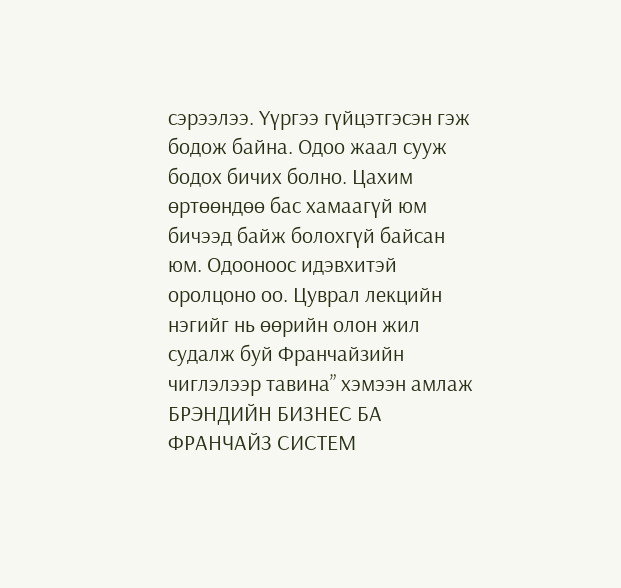сэрээлээ. Үүргээ гүйцэтгэсэн гэж бодож байна. Одоо жаал сууж бодох бичих болно. Цахим өртөөндөө бас хамаагүй юм бичээд байж болохгүй байсан юм. Одооноос идэвхитэй оролцоно оо. Цуврал лекцийн нэгийг нь өөрийн олон жил судалж буй Франчайзийн чиглэлээр тавина” хэмээн амлаж БРЭНДИЙН БИЗНЕС БА ФРАНЧАЙЗ СИСТЕМ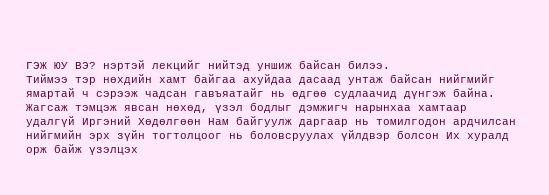ГЭЖ ЮУ ВЭ? нэртэй лекцийг нийтэд уншиж байсан билээ.
Тиймээ тэр нөхдийн хамт байгаа ахуйдаа дасаад унтаж байсан нийгмийг ямартай ч сэрээж чадсан гавъяатайг нь өдгөө судлаачид дүнгэж байна. Жагсаж тэмцэж явсан нөхөд, үзэл бодлыг дэмжигч нарынхаа хамтаар удалгүй Иргэний Хөдөлгөөн Нам байгуулж даргаар нь томилгодон ардчилсан нийгмийн эрх зүйн тогтолцоог нь боловсруулах үйлдвэр болсон Их хуралд орж байж үзэлцэх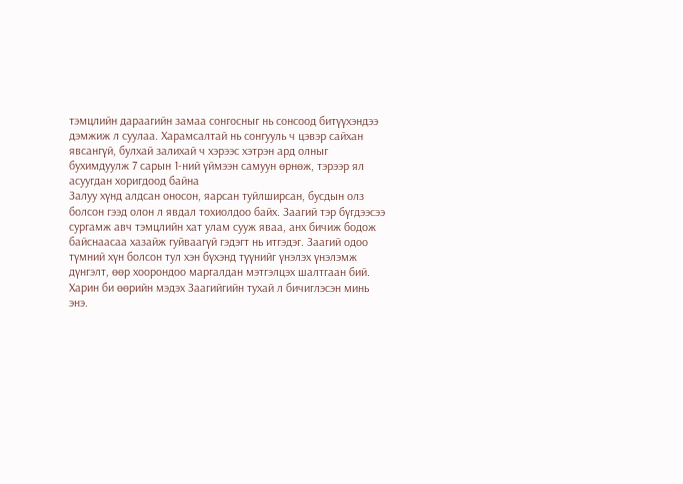тэмцлийн дараагийн замаа сонгосныг нь сонсоод битүүхэндээ дэмжиж л суулаа. Харамсалтай нь сонгууль ч цэвэр сайхан явсангүй, булхай залихай ч хэрээс хэтрэн ард олныг бухимдуулж 7 сарын 1-ний үймээн самуун өрнөж, тэрээр ял асуугдан хоригдоод байна
Залуу хүнд алдсан оносон, яарсан туйлширсан, бусдын олз болсон гээд олон л явдал тохиолдоо байх. Заагий тэр бүгдээсээ сургамж авч тэмцлийн хат улам сууж яваа, анх бичиж бодож байснаасаа хазайж гуйваагүй гэдэгт нь итгэдэг. Заагий одоо түмний хүн болсон тул хэн бүхэнд түүнийг үнэлэх үнэлэмж дүнгэлт, өөр хоорондоо маргалдан мэтгэлцэх шалтгаан бий. Харин би өөрийн мэдэх Заагийгийн тухай л бичиглэсэн минь энэ.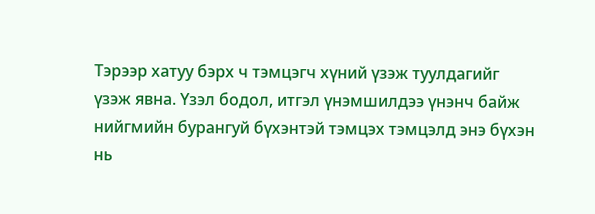Тэрээр хатуу бэрх ч тэмцэгч хүний үзэж туулдагийг үзэж явна. Үзэл бодол, итгэл үнэмшилдээ үнэнч байж нийгмийн бурангуй бүхэнтэй тэмцэх тэмцэлд энэ бүхэн нь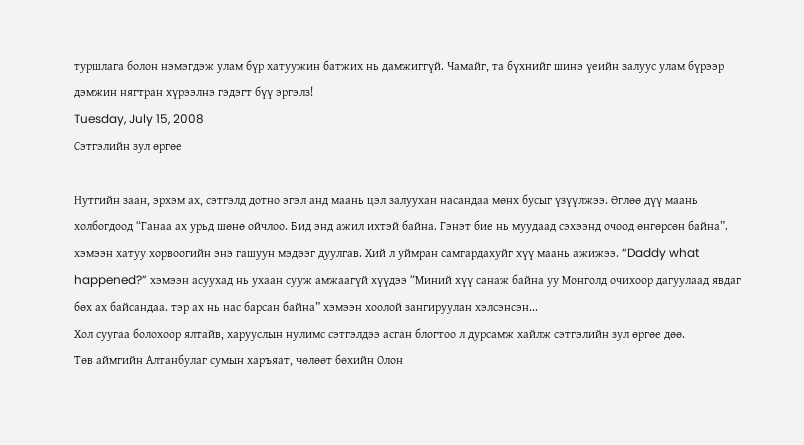туршлага болон нэмэгдэж улам бүр хатуужин батжих нь дамжиггүй. Чамайг, та бүхнийг шинэ үеийн залуус улам бүрээр дэмжин нягтран хүрээлнэ гэдэгт бүү эргэлз!
Tuesday, July 15, 2008
Сэтгэлийн зул өргөе

Нутгийн заан, эрхэм ах, сэтгэлд дотно эгэл анд маань цэл залуухан насандаа мөнх бусыг үзүүлжээ. Өглөө дүү маань холбогдоод “Ганаа ах урьд шөнө ойчлоо. Бид энд ажил ихтэй байна. Гэнэт бие нь муудаад сэхээнд очоод өнгөрсөн байна”. хэмээн хатуу хорвоогийн энэ гашуун мэдээг дуулгав. Хий л уймран самгардахуйг хүү маань ажижээ. “Daddy what happened?” хэмээн асуухад нь ухаан сууж амжаагүй хүүдээ “Миний хүү санаж байна уу Монголд очихоор дагуулаад явдаг бөх ах байсандаа. тэр ах нь нас барсан байна” хэмээн хоолой зангируулан хэлсэнсэн...
Хол суугаа болохоор ялтайв, харууслын нулимс сэтгэлдээ асган блогтоо л дурсамж хайлж сэтгэлийн зул өргөе дөө.
Төв аймгийн Алтанбулаг сумын харъяат, чөлөөт бөхийн Олон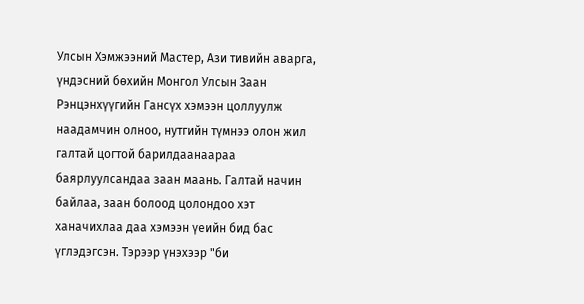Улсын Хэмжээний Мастер, Ази тивийн аварга, үндэсний бөхийн Монгол Улсын Заан Рэнцэнхүүгийн Гансүх хэмээн цоллуулж наадамчин олноо, нутгийн түмнээ олон жил галтай цогтой барилдаанаараа баярлуулсандаа заан маань. Галтай начин байлаа, заан болоод цолондоо хэт ханачихлаа даа хэмээн үеийн бид бас үглэдэгсэн. Тэрээр үнэхээр "би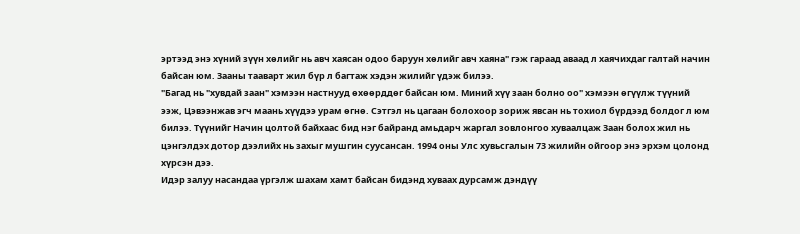эртээд энэ хүний зүүн хөлийг нь авч хаясан одоо баруун хөлийг авч хаяна" гэж гараад аваад л хаячихдаг галтай начин байсан юм. Зааны тааварт жил бүр л багтаж хэдэн жилийг үдэж билээ.
"Багад нь "хувдай заан" хэмээн настнууд өхөөрддөг байсан юм. Миний хүү заан болно оо" хэмээн өгүүлж түүний ээж, Цэвээнжав эгч маань хүүдээ урам өгнө. Сэтгэл нь цагаан болохоор зориж явсан нь тохиол бүрдээд болдог л юм билээ. Түүнийг Начин цолтой байхаас бид нэг байранд амьдарч жаргал зовлонгоо хуваалцаж Заан болох жил нь цэнгэлдэх дотор дээлийх нь захыг мушгин суусансан. 1994 оны Улс хувьсгалын 73 жилийн ойгоор энэ эрхэм цолонд хүрсэн дээ.
Идэр залуу насандаа үргэлж шахам хамт байсан бидэнд хуваах дурсамж дэндүү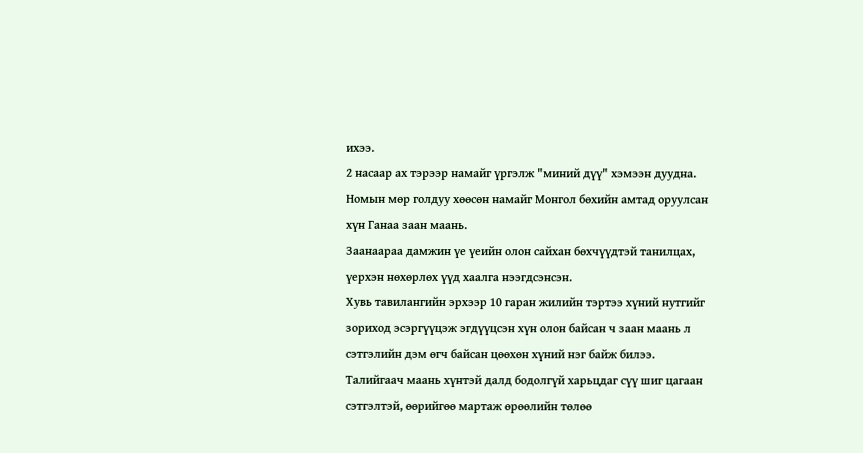ихээ.
2 насаар ах тэрээр намайг үргэлж "миний дүү" хэмээн дуудна. Номын мөр голдуу хөөсөн намайг Монгол бөхийн амтад оруулсан хүн Ганаа заан маань.
Заанаараа дамжин үе үеийн олон сайхан бөхчүүдтэй танилцах, үерхэн нөхөрлөх үүд хаалга нээгдсэнсэн.
Хувь тавилангийн эрхээр 10 гаран жилийн тэртээ хүний нутгийг зориход эсэргүүцэж эгдүүцсэн хүн олон байсан ч заан маань л сэтгэлийн дэм өгч байсан цөөхөн хүний нэг байж билээ.
Талийгаач маань хүнтэй далд бодолгүй харьцдаг сүү шиг цагаан сэтгэлтэй, өөрийгөө мартаж өрөөлийн төлөө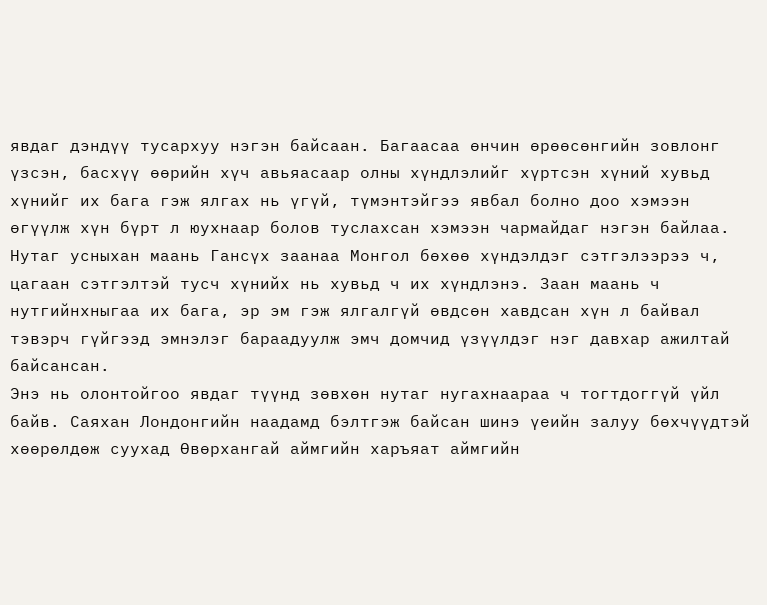явдаг дэндүү тусархуу нэгэн байсаан. Багаасаа өнчин өрөөсөнгийн зовлонг үзсэн, басхүү өөрийн хүч авьяасаар олны хүндлэлийг хүртсэн хүний хувьд хүнийг их бага гэж ялгах нь үгүй, түмэнтэйгээ явбал болно доо хэмээн өгүүлж хүн бүрт л юухнаар болов туслахсан хэмээн чармайдаг нэгэн байлаа.
Нутаг усныхан маань Гансүх заанаа Монгол бөхөө хүндэлдэг сэтгэлээрээ ч, цагаан сэтгэлтэй тусч хүнийх нь хувьд ч их хүндлэнэ. Заан маань ч нутгийнхныгаа их бага, эр эм гэж ялгалгүй өвдсөн хавдсан хүн л байвал тэвэрч гүйгээд эмнэлэг бараадуулж эмч домчид үзүүлдэг нэг давхар ажилтай байсансан.
Энэ нь олонтойгоо явдаг түүнд зөвхөн нутаг нугахнаараа ч тогтдоггүй үйл байв. Саяхан Лондонгийн наадамд бэлтгэж байсан шинэ үеийн залуу бөхчүүдтэй хөөрөлдөж суухад Өвөрхангай аймгийн харъяат аймгийн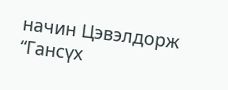начин Цэвэлдорж “Гансүх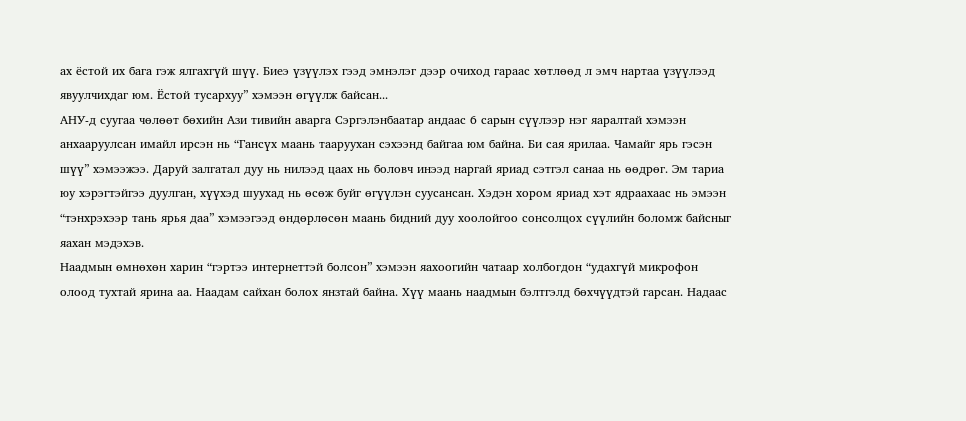ах ёстой их бага гэж ялгахгүй шүү. Биеэ үзүүлэх гээд эмнэлэг дээр очиход гараас хөтлөөд л эмч нартаа үзүүлээд явуулчихдаг юм. Ёстой тусархуу” хэмээн өгүүлж байсан...
АНУ-д суугаа чөлөөт бөхийн Ази тивийн аварга Сэргэлэнбаатар андаас 6 сарын сүүлээр нэг яаралтай хэмээн анхааруулсан имайл ирсэн нь “Гансүх маань тааруухан сэхээнд байгаа юм байна. Би сая ярилаа. Чамайг ярь гэсэн шүү” хэмээжээ. Даруй залгатал дуу нь нилээд цаах нь боловч инээд наргай яриад сэтгэл санаа нь өөдрөг. Эм тариа юу хэрэгтэйгээ дуулган, хүүхэд шуухад нь өсөж буйг өгүүлэн суусансан. Хэдэн хором яриад хэт ядраахаас нь эмээн “тэнхрэхээр тань ярья даа” хэмээгээд өндөрлөсөн маань бидний дуу хоолойгоо сонсолцох сүүлийн боломж байсныг яахан мэдэхэв.
Наадмын өмнөхөн харин “гэртээ интернеттэй болсон” хэмээн яахоогийн чатаар холбогдон “удахгүй микрофон олоод тухтай ярина аа. Наадам сайхан болох янзтай байна. Хүү маань наадмын бэлтгэлд бөхчүүдтэй гарсан. Надаас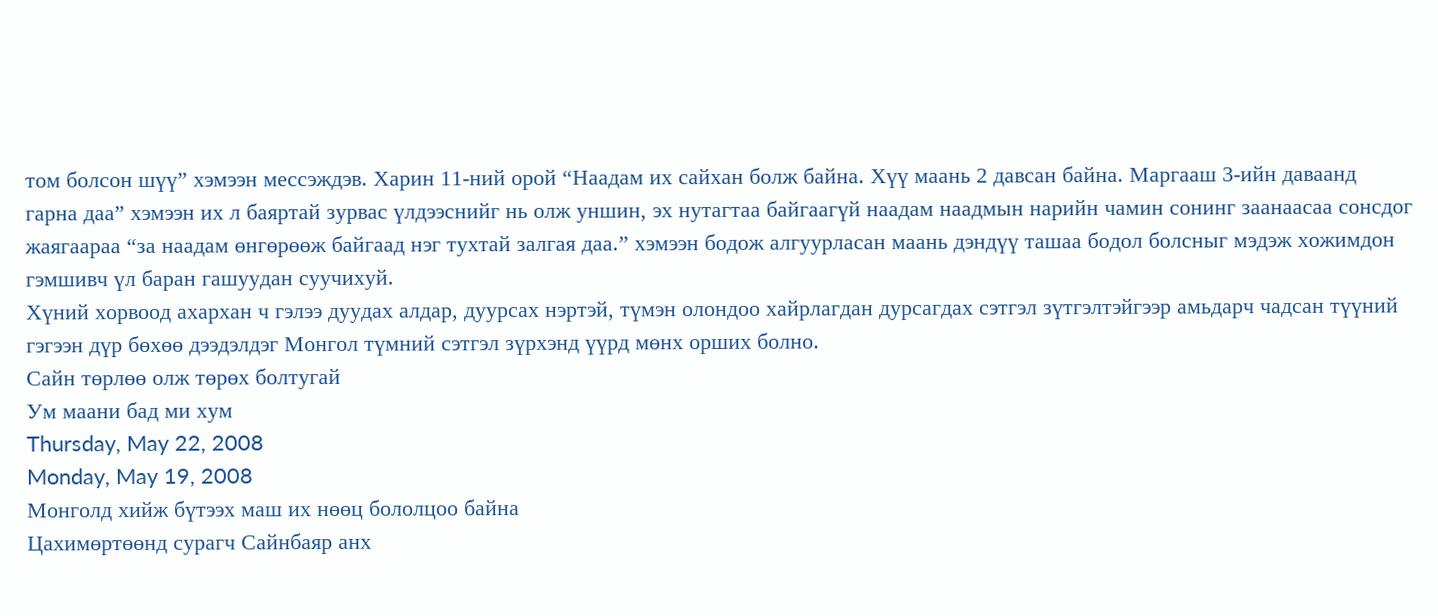том болсон шүү” хэмээн мессэждэв. Харин 11-ний орой “Наадам их сайхан болж байна. Хүү маань 2 давсан байна. Маргааш 3-ийн даваанд гарна даа” хэмээн их л баяртай зурвас үлдээснийг нь олж уншин, эх нутагтаа байгаагүй наадам наадмын нарийн чамин сонинг заанаасаа сонсдог жаягаараа “за наадам өнгөрөөж байгаад нэг тухтай залгая даа.” хэмээн бодож алгуурласан маань дэндүү ташаа бодол болсныг мэдэж хожимдон гэмшивч үл баран гашуудан суучихуй.
Хүний хорвоод ахархан ч гэлээ дуудах алдар, дуурсах нэртэй, түмэн олондоо хайрлагдан дурсагдах сэтгэл зүтгэлтэйгээр амьдарч чадсан түүний гэгээн дүр бөхөө дээдэлдэг Монгол түмний сэтгэл зүрхэнд үүрд мөнх орших болно.
Сайн төрлөө олж төрөх болтугай
Ум маани бад ми хум
Thursday, May 22, 2008
Monday, May 19, 2008
Монголд хийж бүтээх маш их нөөц бололцоо байна
Цахимөртөөнд сурагч Сайнбаяр анх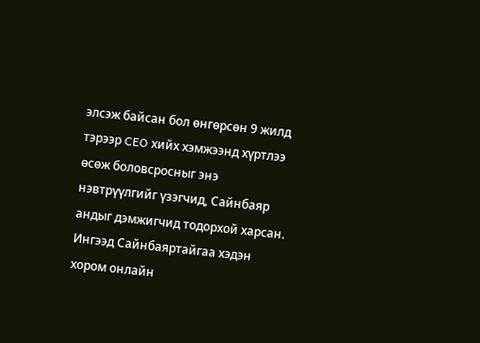элсэж байсан бол өнгөрсөн 9 жилд тэрээр CEO хийх хэмжээнд хүртлээ өсөж боловсросныг энэ нэвтрүүлгийг үзэгчид, Сайнбаяр андыг дэмжигчид тодорхой харсан.
Ингээд Сайнбаяртайгаа хэдэн хором онлайн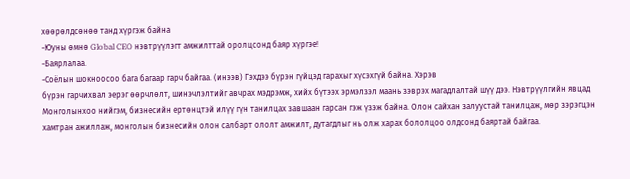хөөрөлдсөнөө танд хүргэж байна
-Юуны өмнө Global CEO нэвтрүүлэгт амжилттай оролцсонд баяр хүргэе!
-Баярлалаа.
-Соёлын шокноосоо бага багаар гарч байгаа. (инээв) Гэхдээ бүрэн гүйцэд гарахыг хүсэхгүй байна. Хэрэв
бүрэн гарчихвал эерэг өөрчлөлт, шинэчлэлтийг авчрах мэдрэмж, хийх бүтээх эрмэлзэл маань зэврэх магадлалтай шүү дээ. Нэвтрүүлгийн явцад Монголынхоо нийгэм, бизнесийн ертөнцтэй илүү гүн танилцах завшаан гарсан гэж үзэж байна. Олон сайхан залуустай танилцаж, мөр зэрэгцэн хамтран ажиллаж, монголын бизнесийн олон салбарт ололт амжилт, дутагдлыг нь олж харах бололцоо олдсонд баяртай байгаа.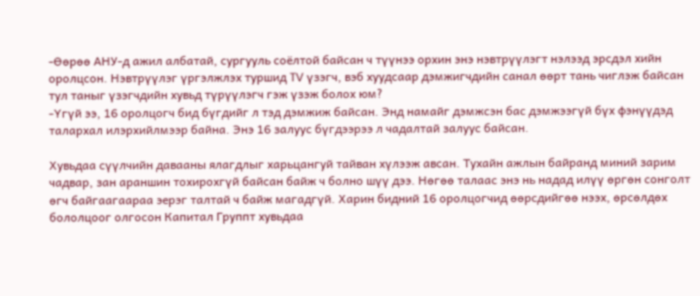-Өөрөө АНУ-д ажил албатай, сургууль соёлтой байсан ч түүнээ орхин энэ нэвтрүүлэгт нэлээд эрсдэл хийн оролцсон. Нэвтрүүлэг үргэлжлэх туршид TV үзэгч, вэб хуудсаар дэмжигчдийн санал өөрт тань чиглэж байсан тул таныг үзэгчдийн хувьд түрүүлэгч гэж үзэж болох юм?
-Үгүй ээ, 16 оролцогч бид бүгдийг л тэд дэмжиж байсан. Энд намайг дэмжсэн бас дэмжээгүй бүх фэнүүдэд талархал илэрхийлмээр байна. Энэ 16 залуус бүгдээрээ л чадалтай залуус байсан.

Хувьдаа сүүлчийн давааны ялагдлыг харьцангуй тайван хүлээж авсан. Тухайн ажлын байранд миний зарим чадвар, зан араншин тохирохгүй байсан байж ч болно шүү дээ. Нөгөө талаас энэ нь надад илүү өргөн сонголт өгч байгаагаараа эерэг талтай ч байж магадгүй. Харин бидний 16 оролцогчид өөрсдийгөө нээх, өрсөлдөх бололцоог олгосон Капитал Группт хувьдаа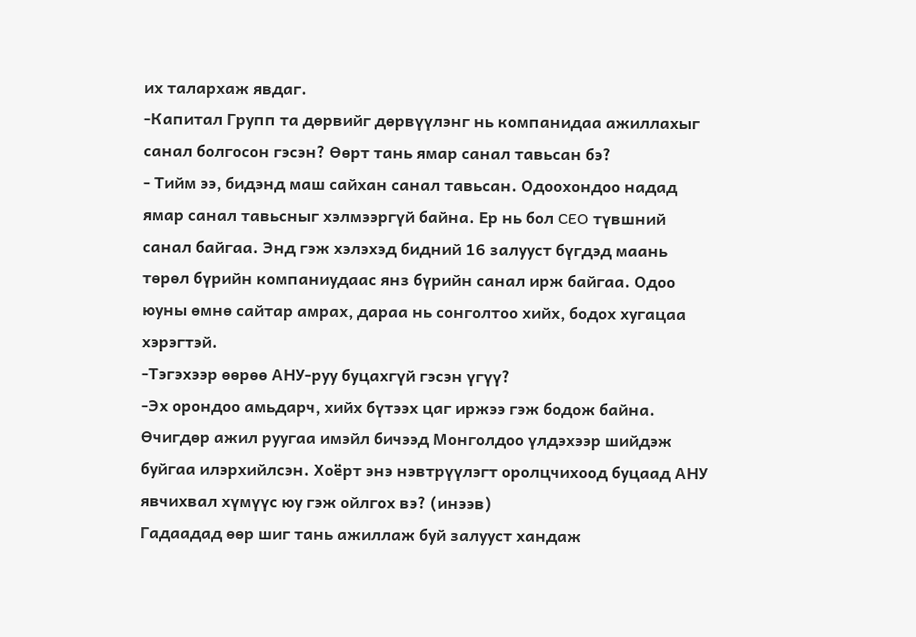их талархаж явдаг.
-Капитал Групп та дөрвийг дөрвүүлэнг нь компанидаа ажиллахыг санал болгосон гэсэн? Өөрт тань ямар санал тавьсан бэ?
- Тийм ээ, бидэнд маш сайхан санал тавьсан. Одоохондоо надад ямар санал тавьсныг хэлмээргүй байна. Ер нь бол CEO түвшний санал байгаа. Энд гэж хэлэхэд бидний 16 залууст бүгдэд маань төрөл бүрийн компаниудаас янз бүрийн санал ирж байгаа. Одоо юуны өмнө сайтар амрах, дараа нь сонголтоо хийх, бодох хугацаа хэрэгтэй.
-Тэгэхээр өөрөө АНУ-руу буцахгүй гэсэн үгүү?
-Эх орондоо амьдарч, хийх бүтээх цаг иржээ гэж бодож байна. Өчигдөр ажил руугаа имэйл бичээд Монголдоо үлдэхээр шийдэж буйгаа илэрхийлсэн. Хоёрт энэ нэвтрүүлэгт оролцчихоод буцаад АНУ явчихвал хүмүүс юу гэж ойлгох вэ? (инээв)
Гадаадад өөр шиг тань ажиллаж буй залууст хандаж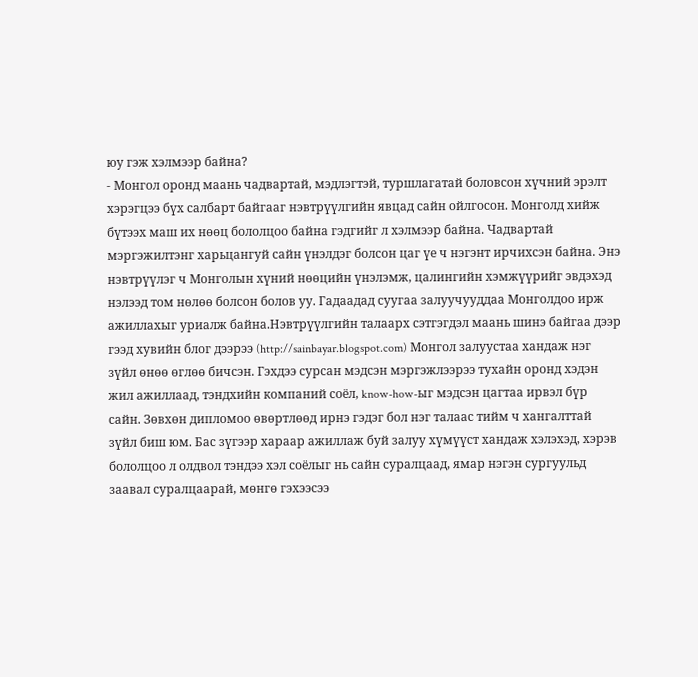юу гэж хэлмээр байна?
- Монгол оронд маань чадвартай, мэдлэгтэй, туршлагатай боловсон хүчний эрэлт хэрэгцээ бүх салбарт байгааг нэвтрүүлгийн явцад сайн ойлгосон. Монголд хийж бүтээх маш их нөөц бололцоо байна гэдгийг л хэлмээр байна. Чадвартай мэргэжилтэнг харьцангуй сайн үнэлдэг болсон цаг үе ч нэгэнт ирчихсэн байна. Энэ нэвтрүүлэг ч Монголын хүний нөөцийн үнэлэмж, цалингийн хэмжүүрийг эвдэхэд нэлээд том нөлөө болсон болов уу. Гадаадад суугаа залуучууддаа Монголдоо ирж ажиллахыг уриалж байна.Нэвтрүүлгийн талаарх сэтгэгдэл маань шинэ байгаа дээр гээд хувийн блог дээрээ (http://sainbayar.blogspot.com) Монгол залуустаа хандаж нэг зүйл өнөө өглөө бичсэн. Гэхдээ сурсан мэдсэн мэргэжлээрээ тухайн оронд хэдэн жил ажиллаад, тэндхийн компаний соёл, know-how-ыг мэдсэн цагтаа ирвэл бүр сайн. Зөвхөн дипломоо өвөртлөөд ирнэ гэдэг бол нэг талаас тийм ч хангалттай зүйл биш юм. Бас зүгээр хараар ажиллаж буй залуу хүмүүст хандаж хэлэхэд, хэрэв бололцоо л олдвол тэндээ хэл соёлыг нь сайн суралцаад, ямар нэгэн сургуульд заавал суралцаарай, мөнгө гэхээсээ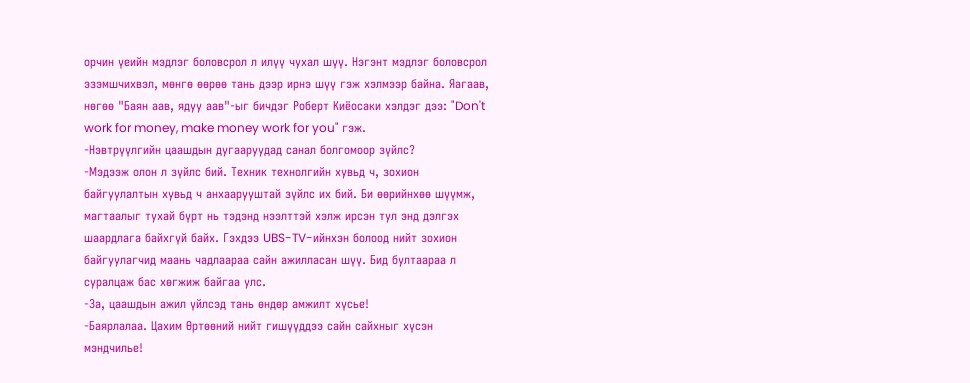орчин үеийн мэдлэг боловсрол л илүү чухал шүү. Нэгэнт мэдлэг боловсрол эзэмшчихвэл, мөнгө өөрөө тань дээр ирнэ шүү гэж хэлмээр байна. Яагаав, нөгөө "Баян аав, ядуу аав"-ыг бичдэг Роберт Киёосаки хэлдэг дээ: "Don't work for money, make money work for you" гэж.
-Нэвтрүүлгийн цаашдын дугааруудад санал болгомоор зүйлс?
-Мэдээж олон л зүйлс бий. Техник технолгийн хувьд ч, зохион байгуулалтын хувьд ч анхаарууштай зүйлс их бий. Би өөрийнхөө шүүмж, магтаалыг тухай бүрт нь тэдэнд нээлттэй хэлж ирсэн тул энд дэлгэх шаардлага байхгүй байх. Гэхдээ UBS-TV-ийнхэн болоод нийт зохион байгуулагчид маань чадлаараа сайн ажилласан шүү. Бид бултаараа л суралцаж бас хөгжиж байгаа улс.
-За, цаашдын ажил үйлсэд тань өндөр амжилт хүсье!
-Баярлалаа. Цахим Өртөөний нийт гишүүддээ сайн сайхныг хүсэн мэндчилье!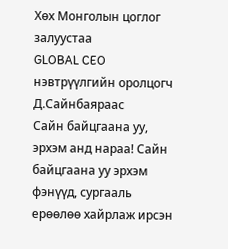Хөх Монголын цоглог залуустаа
GLOBAL CEO нэвтрүүлгийн оролцогч Д.Сайнбаяраас
Сайн байцгаана уу, эрхэм анд нараа! Сайн байцгаана уу эрхэм фэнүүд, сургааль ерөөлөө хайрлаж ирсэн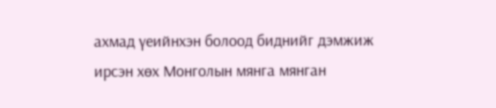ахмад үеийнхэн болоод биднийг дэмжиж ирсэн хөх Монголын мянга мянган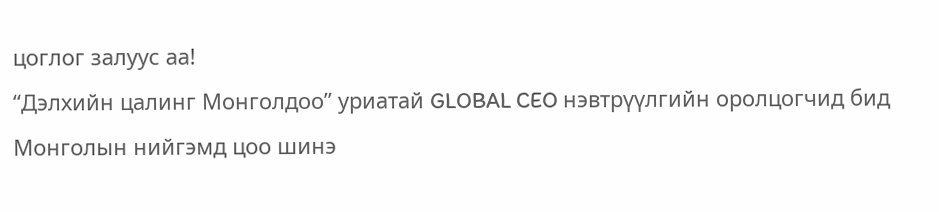цоглог залуус аа!
“Дэлхийн цалинг Монголдоо” уриатай GLOBAL CEO нэвтрүүлгийн оролцогчид бид Монголын нийгэмд цоо шинэ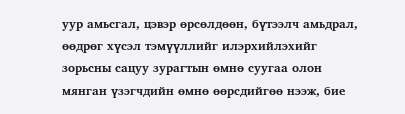уур амьсгал, цэвэр өрсөлдөөн, бүтээлч амьдрал, өөдрөг хүсэл тэмүүллийг илэрхийлэхийг зорьсны сацуу зурагтын өмнө суугаа олон мянган үзэгчдийн өмнө өөрсдийгөө нээж, бие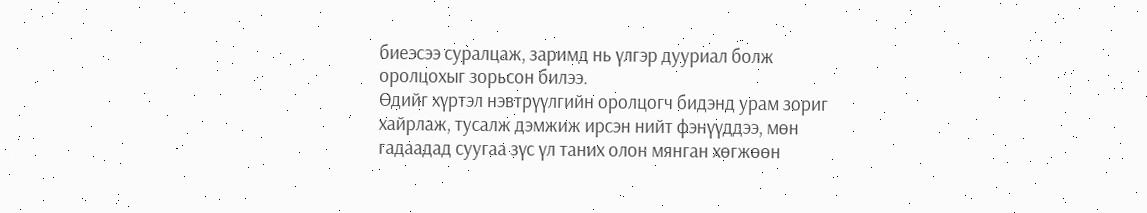биеэсээ суралцаж, заримд нь үлгэр дууриал болж оролцохыг зорьсон билээ.
Өдийг хүртэл нэвтрүүлгийн оролцогч бидэнд урам зориг хайрлаж, тусалж дэмжиж ирсэн нийт фэнүүддээ, мөн гадаадад суугаа зүс үл таних олон мянган хөгжөөн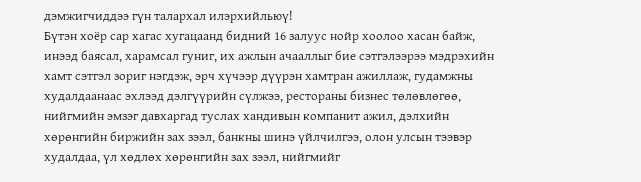дэмжигчиддээ гүн талархал илэрхийльюү!
Бүтэн хоёр сар хагас хугацаанд бидний 16 залуус нойр хоолоо хасан байж, инээд баясал, харамсал гуниг, их ажлын ачааллыг бие сэтгэлээрээ мэдрэхийн хамт сэтгэл зориг нэгдэж, эрч хүчээр дүүрэн хамтран ажиллаж, гудамжны худалдаанаас эхлээд дэлгүүрийн сүлжээ, рестораны бизнес төлөвлөгөө, нийгмийн эмзэг давхаргад туслах хандивын компанит ажил, дэлхийн хөрөнгийн биржийн зах зээл, банкны шинэ үйлчилгээ, олон улсын тээвэр худалдаа, үл хөдлөх хөрөнгийн зах зээл, нийгмийг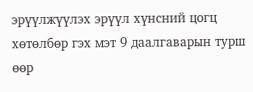эрүүлжүүлэх эрүүл хүнсний цогц хөтөлбөр гэх мэт 9 даалгаварын турш өөр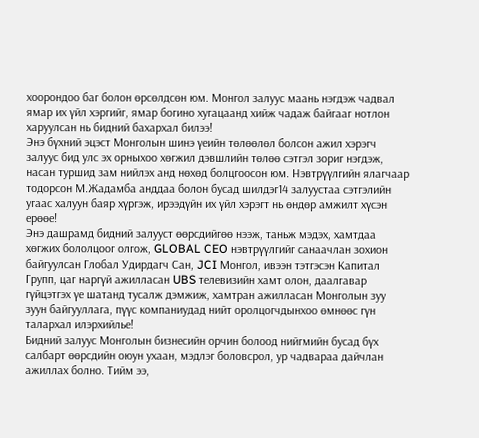хоорондоо баг болон өрсөлдсөн юм. Монгол залуус маань нэгдэж чадвал ямар их үйл хэргийг, ямар богино хугацаанд хийж чадаж байгааг нотлон харуулсан нь бидний бахархал билээ!
Энэ бүхний эцэст Монголын шинэ үеийн төлөөлөл болсон ажил хэрэгч залуус бид улс эх орныхоо хөгжил дэвшлийн төлөө сэтгэл зориг нэгдэж, насан туршид зам нийлэх анд нөхөд болцгоосон юм. Нэвтрүүлгийн ялагчаар тодорсон М.Жадамба анддаа болон бусад шилдэг14 залуустаа сэтгэлийн угаас халуун баяр хүргэж, ирээдүйн их үйл хэрэгт нь өндөр амжилт хүсэн ерөөе!
Энэ дашрамд бидний залууст өөрсдийгөө нээж, таньж мэдэх, хамтдаа хөгжих бололцоог олгож, GLOBAL CEO нэвтрүүлгийг санаачлан зохион байгуулсан Глобал Удирдагч Сан, JCI Монгол, ивээн тэтгэсэн Капитал Групп, цаг наргүй ажилласан UBS телевизийн хамт олон, даалгавар гүйцэтгэх үе шатанд тусалж дэмжиж, хамтран ажилласан Монголын зуу зуун байгууллага, пүүс компаниудад нийт оролцогчдынхоо өмнөөс гүн талархал илэрхийлье!
Бидний залуус Монголын бизнесийн орчин болоод нийгмийн бусад бүх салбарт өөрсдийн оюун ухаан, мэдлэг боловсрол, ур чадвараа дайчлан ажиллах болно. Тийм ээ,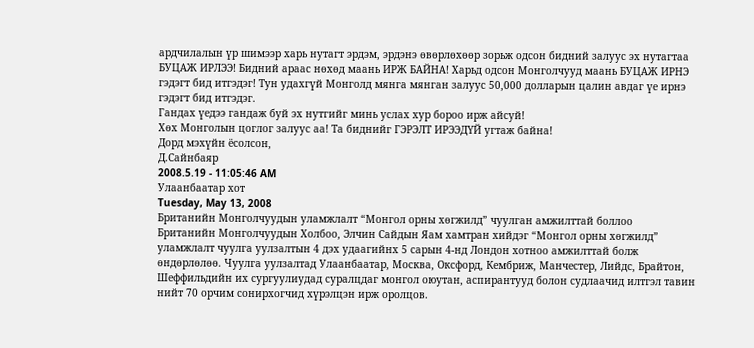ардчилалын үр шимээр харь нутагт эрдэм, эрдэнэ өвөрлөхөөр зорьж одсон бидний залуус эх нутагтаа БУЦАЖ ИРЛЭЭ! Бидний араас нөхөд маань ИРЖ БАЙНА! Харьд одсон Монголчууд маань БУЦАЖ ИРНЭ гэдэгт бид итгэдэг! Тун удахгүй Монголд мянга мянган залуус 50,000 долларын цалин авдаг үе ирнэ гэдэгт бид итгэдэг.
Гандах үедээ гандаж буй эх нутгийг минь услах хур бороо ирж айсуй!
Хөх Монголын цоглог залуус аа! Та биднийг ГЭРЭЛТ ИРЭЭДҮЙ угтаж байна!
Дорд мэхүйн ёсолсон,
Д.Сайнбаяр
2008.5.19 - 11:05:46 AM
Улаанбаатар хот
Tuesday, May 13, 2008
Британийн Монголчуудын уламжлалт “Монгол орны хөгжилд” чуулган амжилттай боллоо
Британийн Монголчуудын Холбоо, Элчин Сайдын Яам хамтран хийдэг “Монгол орны хөгжилд” уламжлалт чуулга уулзалтын 4 дэх удаагийнх 5 сарын 4-нд Лондон хотноо амжилттай болж өндөрлөлөө. Чуулга уулзалтад Улаанбаатар, Москва, Оксфорд, Кембриж, Манчестер, Лийдс, Брайтон, Шеффильдийн их сургуулиудад суралцдаг монгол оюутан, аспирантууд болон судлаачид илтгэл тавин нийт 70 орчим сонирхогчид хүрэлцэн ирж оролцов.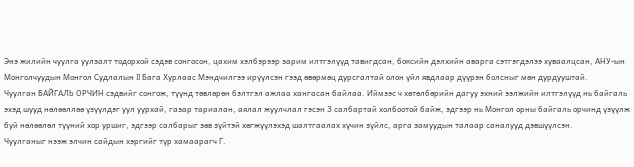Энэ жилийн чуулга уулзалт тодорхой сэдэв сонгосон, цахим хэлбэрээр зарим илтгэлүүд тавигдсан, боксийн дэлхийн аварга сэтгэгдэлээ хуваалцсан, АНУ-ын Монголчуудын Монгол Судлалын II Бага Хурлаас Мэндчилгээ ирүүлсэн гээд өвөрмөц дурсгалтай олон үйл явдлаар дүүрэн болсныг мөн дурдууштай.
Чуулган БАЙГАЛЬ ОРЧИН сэдвийг сонгож, түүнд төвлөрөн бэлтгэл ажлаа хангасан байлаа. Иймээс ч хөтөлбөрийн дагуу эхний ээлжийн илтгэлүүд нь байгаль эхэд шууд нөлөөллөө үзүүлдэг уул уурхай, газар тариалан, аялал жуулчлал гэсэн 3 салбартай холбоотой байж, эдгээр нь Монгол орны байгаль орчинд үзүүлж буй нөлөөлөл түүний хор уршиг, эдгээр салбарыг зөв зүйтэй хөгжүүлэхэд шалтгаалах хүчин зүйлс, арга замуудын талаар саналууд дэвшүүлсэн.
Чуулганыг нээж элчин сайдын хэргийг түр хамаарагч Г.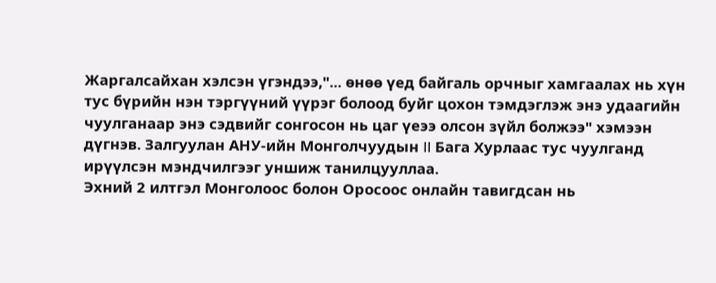Жаргалсайхан хэлсэн үгэндээ,"... өнөө үед байгаль орчныг хамгаалах нь хүн тус бүрийн нэн тэргүүний үүрэг болоод буйг цохон тэмдэглэж энэ удаагийн чуулганаар энэ сэдвийг сонгосон нь цаг үеээ олсон зүйл болжээ" хэмээн дүгнэв. Залгуулан АНУ-ийн Монголчуудын II Бага Хурлаас тус чуулганд ирүүлсэн мэндчилгээг уншиж танилцууллаа.
Эхний 2 илтгэл Монголоос болон Оросоос онлайн тавигдсан нь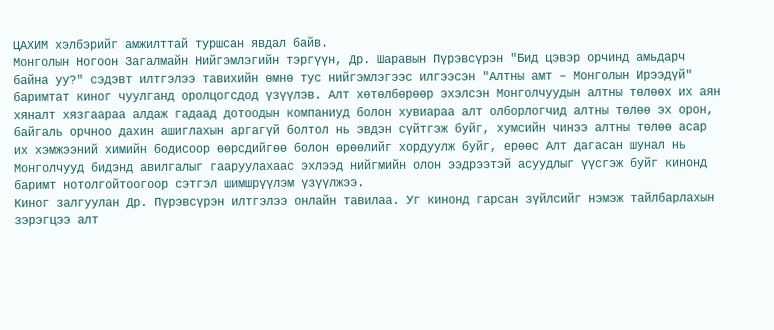ЦАХИМ хэлбэрийг амжилттай туршсан явдал байв.
Монголын Ногоон Загалмайн Нийгэмлэгийн тэргүүн, Др. Шаравын Пүрэвсүрэн "Бид цэвэр орчинд амьдарч байна уу?" сэдэвт илтгэлээ тавихийн өмнө тус нийгэмлэгээс илгээсэн "Алтны амт – Монголын Ирээдүй" баримтат киног чуулганд оролцогсдод үзүүлэв. Алт хөтөлбөрөөр эхэлсэн Монголчуудын алтны төлөөх их аян хяналт хязгаараа алдаж гадаад дотоодын компаниуд болон хувиараа алт олборлогчид алтны төлөө эх орон, байгаль орчноо дахин ашиглахын аргагүй болтол нь эвдэн сүйтгэж буйг, хумсийн чинээ алтны төлөө асар их хэмжээний химийн бодисоор өөрсдийгөө болон өрөөлийг хордуулж буйг, ерөөс Алт дагасан шунал нь Монголчууд бидэнд авилгалыг гааруулахаас эхлээд нийгмийн олон ээдрээтэй асуудлыг үүсгэж буйг кинонд баримт нотолгойтоогоор сэтгэл шимшрүүлэм үзүүлжээ.
Киног залгуулан Др. Пүрэвсүрэн илтгэлээ онлайн тавилаа. Уг кинонд гарсан зүйлсийг нэмэж тайлбарлахын зэрэгцээ алт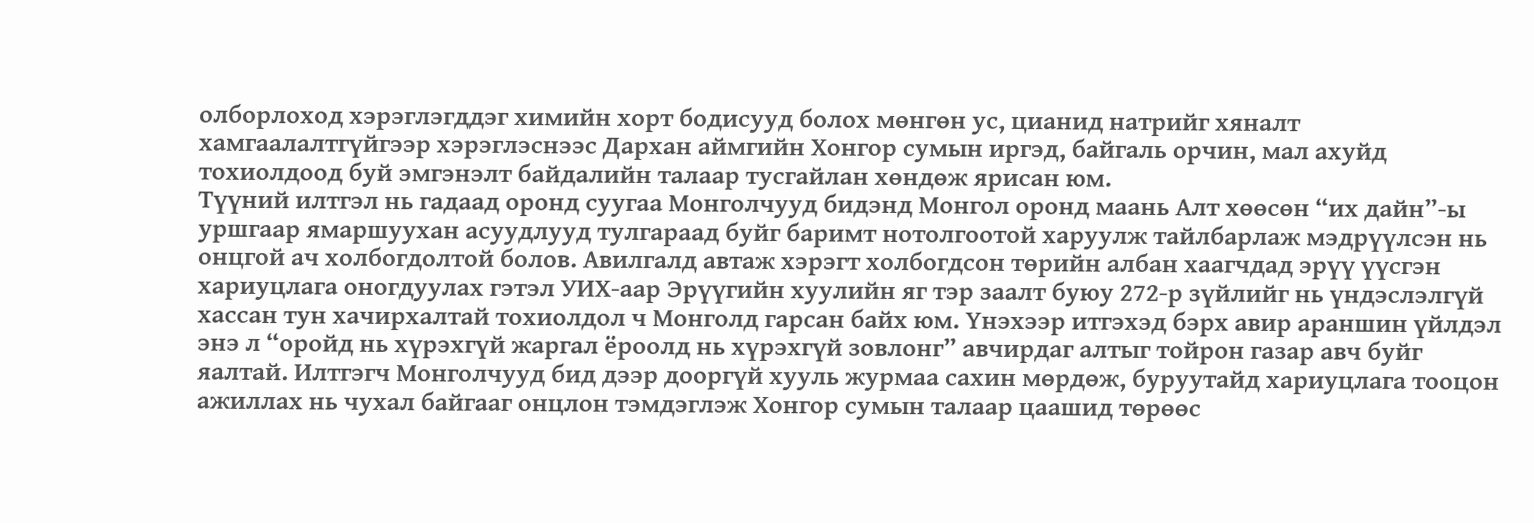олборлоход хэрэглэгддэг химийн хорт бодисууд болох мөнгөн ус, цианид натрийг хяналт хамгаалалтгүйгээр хэрэглэснээс Дархан аймгийн Хонгор сумын иргэд, байгаль орчин, мал ахуйд тохиолдоод буй эмгэнэлт байдалийн талаар тусгайлан хөндөж ярисан юм.
Түүний илтгэл нь гадаад оронд суугаа Монголчууд бидэнд Монгол оронд маань Алт хөөсөн “их дайн”-ы уршгаар ямаршуухан асуудлууд тулгараад буйг баримт нотолгоотой харуулж тайлбарлаж мэдрүүлсэн нь онцгой ач холбогдолтой болов. Авилгалд автаж хэрэгт холбогдсон төрийн албан хаагчдад эрүү үүсгэн хариуцлага оногдуулах гэтэл УИХ-аар Эрүүгийн хуулийн яг тэр заалт буюу 272-р зүйлийг нь үндэслэлгүй хассан тун хачирхалтай тохиолдол ч Монголд гарсан байх юм. Үнэхээр итгэхэд бэрх авир араншин үйлдэл энэ л “оройд нь хүрэхгүй жаргал ёроолд нь хүрэхгүй зовлонг” авчирдаг алтыг тойрон газар авч буйг яалтай. Илтгэгч Монголчууд бид дээр дооргүй хууль журмаа сахин мөрдөж, буруутайд хариуцлага тооцон ажиллах нь чухал байгааг онцлон тэмдэглэж Хонгор сумын талаар цаашид төрөөс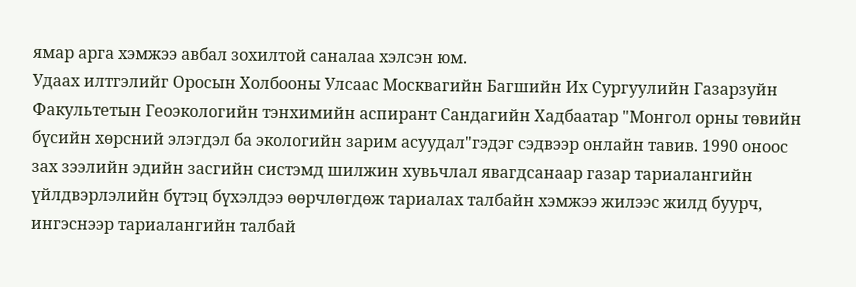ямар арга хэмжээ авбал зохилтой саналаа хэлсэн юм.
Удаах илтгэлийг Оросын Холбооны Улсааc Москвагийн Багшийн Их Сургуулийн Газарзуйн Факультетын Геоэкoлoгийн тэнхимийн аспирант Сандагийн Хадбаатар "Монгол орны төвийн бүсийн хөрсний элэгдэл ба экoлoгийн зарим асуудал"гэдэг сэдвээр онлайн тавив. 1990 оноос зах зээлийн эдийн засгийн систэмд шилжин хувьчлал явагдсанаар газар тариалангийн үйлдвэрлэлийн бүтэц бүхэлдээ өөрчлөгдөж тариалах талбайн хэмжээ жилээс жилд буурч, ингэснээр тариалангийн талбай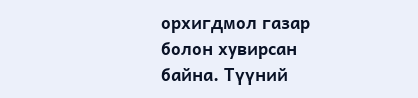орхигдмол газар болон хувирсан байна. Түүний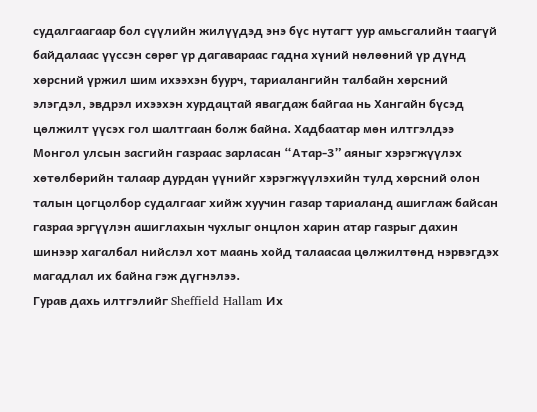судалгаагаар бол сүүлийн жилүүдэд энэ бүс нутагт уур амьсгалийн таагүй байдалаас үүссэн сөрөг үр дагавараас гадна хүний нөлөөний үр дүнд хөрсний үржил шим ихээхэн буурч, тариалангийн талбайн хөрсний элэгдэл, эвдрэл ихээхэн хурдацтай явагдаж байгаа нь Хангайн бүсэд цөлжилт үүсэх гол шалтгаан болж байна. Хадбаатар мөн илтгэлдээ Монгол улсын засгийн газраас зарласан “Атар-3” аяныг хэрэгжүүлэх хөтөлбөрийн талаар дурдан үүнийг хэрэгжүүлэхийн тулд хөрсний олон талын цогцолбор судалгааг хийж хуучин газар тариаланд ашиглаж байсан газраа эргүүлэн ашиглахын чухлыг онцлон харин атар газрыг дахин шинээр хагалбал нийслэл хот маань хойд талаасаа цөлжилтөнд нэрвэгдэх магадлал их байна гэж дүгнэлээ.
Гурав дахь илтгэлийг Sheffield Hallam Их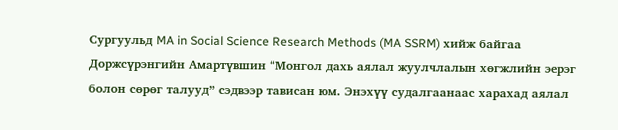Сургуульд MA in Social Science Research Methods (MA SSRM) хийж байгаа Доржсүрэнгийн Амартүвшин “Mонгол дахь аялал жуулчлалын хөгжлийн эерэг болон сөрөг талууд” сэдвээр тависан юм. Энэхүү cудалгаанаас харахад аялал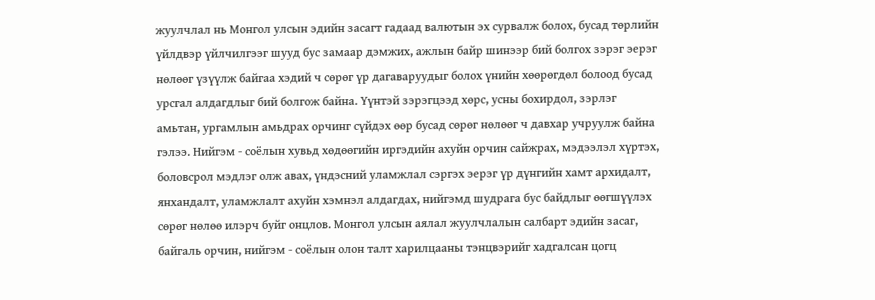жуулчлал нь Монгол улсын эдийн засагт гадаад валютын эх сурвалж болох, бусад төрлийн үйлдвэр үйлчилгээг шууд бус замаар дэмжих, ажлын байр шинээр бий болгох зэрэг эерэг нөлөөг үзүүлж байгаа хэдий ч сөрөг үр дагаваруудыг болох үнийн хөөрөгдөл болоод бусад урсгал алдагдлыг бий болгож байна. Үүнтэй зэрэгцээд хөрс, усны бохирдол, зэрлэг амьтан, ургамлын амьдрах орчинг сүйдэх өөр бусад сөрөг нөлөөг ч давхар учруулж байна гэлээ. Нийгэм - соёлын хувьд хөдөөгийн иргэдийн ахуйн орчин сайжрах, мэдээлэл хүртэх, боловсрол мэдлэг олж авах, үндэсний уламжлал сэргэх эерэг үр дүнгийн хамт архидалт, янхандалт, уламжлалт ахуйн хэмнэл алдагдах, нийгэмд шудрага бус байдлыг өөгшүүлэх сөрөг нөлөө илэрч буйг онцлов. Монгол улсын аялал жуулчлалын салбарт эдийн засаг, байгаль орчин, нийгэм - соёлын олон талт харилцааны тэнцвэрийг хадгалсан цогц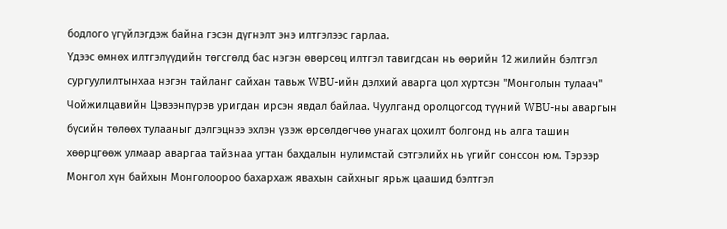бодлого үгүйлэгдэж байна гэсэн дүгнэлт энэ илтгэлээс гарлаа.
Үдээс өмнөх илтгэлүүдийн төгсгөлд бас нэгэн өвөрсөц илтгэл тавигдсан нь өөрийн 12 жилийн бэлтгэл сургуулилтынхаа нэгэн тайланг сайхан тавьж WBU-ийн дэлхий аварга цол хүртсэн "Монголын тулаач" Чойжилцавийн Цэвээнпүрэв уригдан ирсэн явдал байлаа. Чуулганд оролцогсод түүний WBU-ны аваргын бүсийн төлөөх тулааныг дэлгэцнээ эхлэн үзэж өрсөлдөгчөө унагах цохилт болгонд нь алга ташин хөөрцгөөж улмаар аваргаа тайзнаа угтан бахдалын нулимстай сэтгэлийх нь үгийг сонссон юм. Тэрээр Монгол хүн байхын Монголоороо бахархаж явахын сайхныг ярьж цаашид бэлтгэл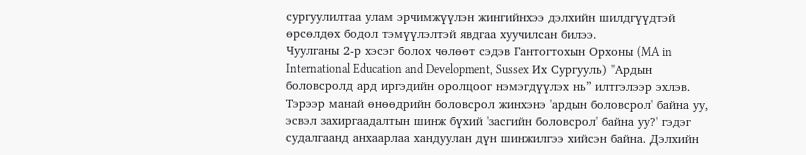сургуулилтаа улам эрчимжүүлэн жингийнхээ дэлхийн шилдгүүдтэй өрсөлдөх бодол тэмүүлэлтэй явдгаа хуучилсан билээ.
Чуулганы 2-р хэсэг болох чөлөөт сэдэв Гантогтохын Орхоны (MA in International Education and Development, Sussex Их Сургууль) "Ардын боловсролд ард иргэдийн оролцоог нэмэгдүүлэх нь” илтгэлээр эхлэв. Тэрээр манай өнөөдрийн боловсрол жинхэнэ 'ардын боловсрол' байна уу, эсвэл захиргаадалтын шинж бүхий 'засгийн боловсрол' байна уу?' гэдэг судалгаанд анхаарлаa хандуулан дүн шинжилгээ хийсэн байна. Дэлхийн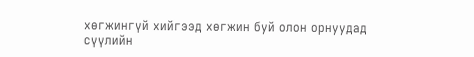хөгжингүй хийгээд хөгжин буй олон орнуудад сүүлийн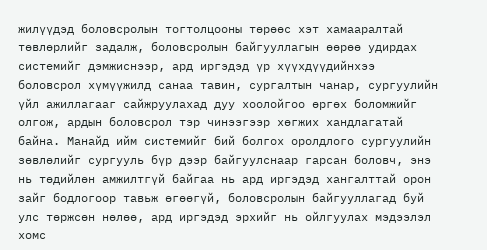жилүүдэд боловсролын тогтолцооны төрөөс хэт хамааралтай төвлөрлийг задалж, боловсролын байгууллагын өөрөө удирдах системийг дэмжиснээр, ард иргэдэд үр хүүхдүүдийнхээ боловсрол хүмүүжилд санаа тавин, сургалтын чанар, сургуулийн үйл ажиллагааг сайжруулахад дуу хоолойгоо өргөх боломжийг олгож, ардын боловсрол тэр чинээгээр хөгжих хандлагатай байна. Манайд ийм системийг бий болгох оролдлого сургуулийн зөвлөлийг сургууль бүр дээр байгуулcнаар гарсан боловч, энэ нь төдийлөн амжилтгүй байгаа нь ард иргэдэд хангалттай орон зайг бодлогоор тавьж өгөөгүй, боловсролын байгууллагад буй улс төржсөн нөлөө, ард иргэдэд эрхийг нь ойлгуулах мэдээлэл хомс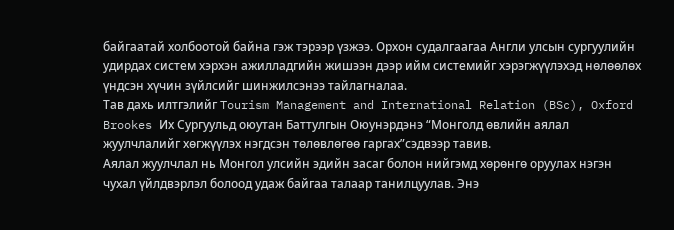байгаатай холбоотой байна гэж тэрээр үзжээ. Орхон судалгаагаа Англи улсын сургуулийн удирдах систем хэрхэн ажилладгийн жишээн дээр ийм системийг хэрэгжүүлэхэд нөлөөлөх үндсэн хүчин зүйлсийг шинжилсэнээ тайлагналаа.
Тав дахь илтгэлийг Tourism Management and International Relation (BSc), Oxford Brookes Их Сургуульд оюутан Баттулгын Оюунэрдэнэ “Монголд өвлийн аялал жуулчлалийг хөгжүүлэх нэгдсэн төлөвлөгөө гаргах”сэдвээр тавив.
Аялал жуулчлал нь Монгол улсийн эдийн засаг болон нийгэмд хөрөнгө оруулах нэгэн чухал үйлдвэрлэл болоод удаж байгаа талаар танилцуулав. Энэ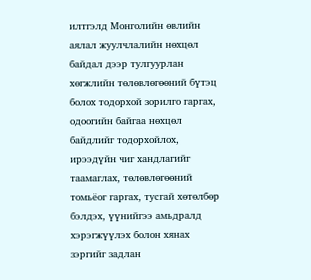илтгэлд Монголийн өвлийн аялал жуулчлалийн нөхцөл байдал дээр тулгуурлан хөгжлийн төлөвлөгөөний бүтэц болох тодорхой зорилго гаргах, одоогийн байгаа нөхцөл байдлийг тодорхойлох, ирээдүйн чиг хандлагийг таамаглах, төлөвлөгөөний томьёог гаргах, тусгай хөтөлбөр бэлдэх, үүнийгээ амьдралд хэрэгжүүлэх болон хянах зэргийг задлан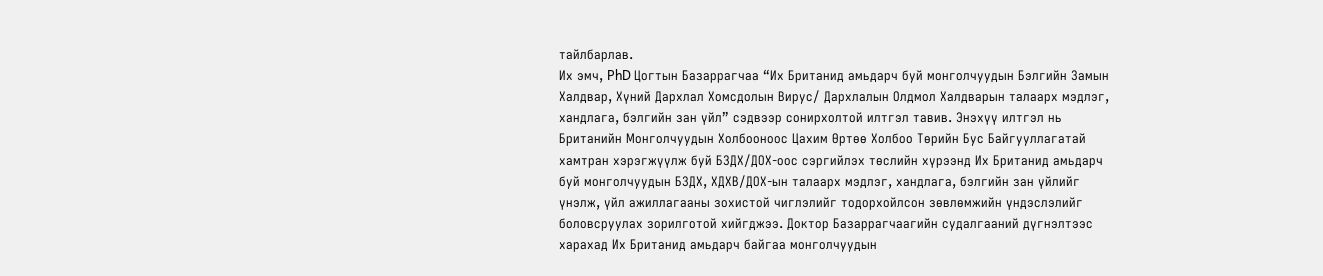тайлбарлав.
Их эмч, PhD Цогтын Базаррагчаа “Их Британид амьдарч буй монголчуудын Бэлгийн Замын Халдвар, Хүний Дархлал Хомсдолын Вирус/ Дархлалын Олдмол Халдварын талаарх мэдлэг, хандлага, бэлгийн зан үйл” сэдвээр сонирхолтой илтгэл тавив. Энэхүү илтгэл нь Британийн Монголчуудын Холбооноос Цахим Өртөө Холбоо Төрийн Бус Байгууллагатай хамтран хэрэгжүүлж буй БЗДХ/ДОХ-оос сэргийлэх төслийн хүрээнд Их Британид амьдарч буй монголчуудын БЗДХ, ХДХВ/ДОХ-ын талаарх мэдлэг, хандлага, бэлгийн зан үйлийг үнэлж, үйл ажиллагааны зохистой чиглэлийг тодорхойлсон зөвлөмжийн үндэслэлийг боловсруулах зорилготой хийгджээ. Доктор Базаррагчаагийн судалгааний дүгнэлтээс харахад Их Британид амьдарч байгаа монголчуудын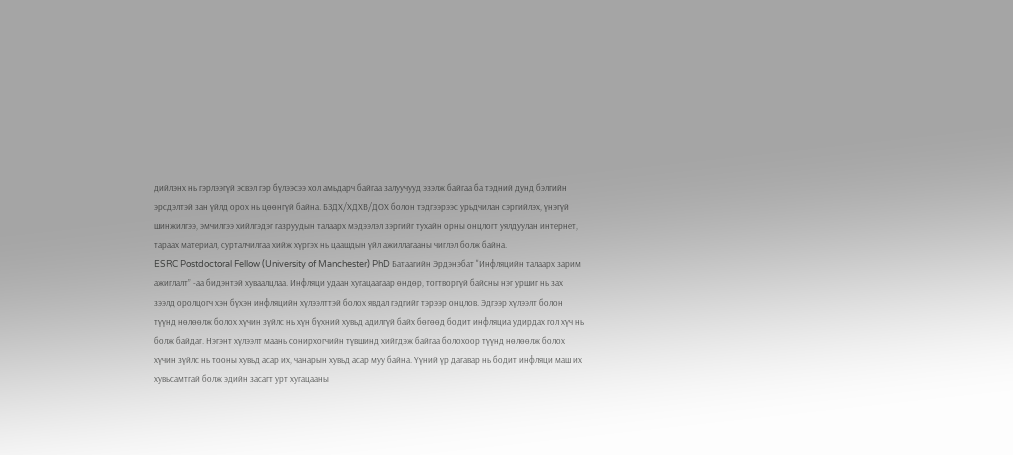дийлэнх нь гэрлээгүй эсвэл гэр бүлээсээ хол амьдарч байгаа залуучууд эзэлж байгаа ба тэдний дунд бэлгийн эрсдэлтэй зан үйлд орох нь цөөнгүй байна. БЗДХ/ХДХВ/ДОХ болон тэдгээрээс урьдчилан сэргийлэх, үнэгүй шинжилгээ, эмчилгээ хийлгэдэг газруудын талаарх мэдээлэл зэргийг тухайн орны онцлогт уялдуулан интернет, тараах материал, сурталчилгаа хийж хүргэх нь цаашдын үйл ажиллагааны чиглэл болж байна.
ESRC Postdoctoral Fellow (University of Manchester) PhD Батаагийн Эрдэнэбат "Инфляцийн талаарх зарим ажиглалт” -аа бидэнтэй хуваалцлаа. Инфляци удаан хугацаагаар өндөр, тогтворгүй байсны нэг уршиг нь зах зээлд оролцогч хэн бүхэн инфляцийн хүлээлттэй болох явдал гэдгийг тэрээр онцлов. Эдгээр хүлээлт болон түүнд нөлөөлж болох хүчин зүйлс нь хүн бүхний хувьд адилгүй байх бөгөөд бодит инфляциа удирдах гол хүч нь болж байдаг. Нэгэнт хүлээлт маань сонирхогчийн түвшинд хийгдэж байгаа болохоор түүнд нөлөөлж болох хүчин зүйлс нь тооны хувьд асар их, чанарын хувьд асар муу байна. Үүний үр дагавар нь бодит инфляци маш их хувьсамтгай болж эдийн засагт урт хугацааны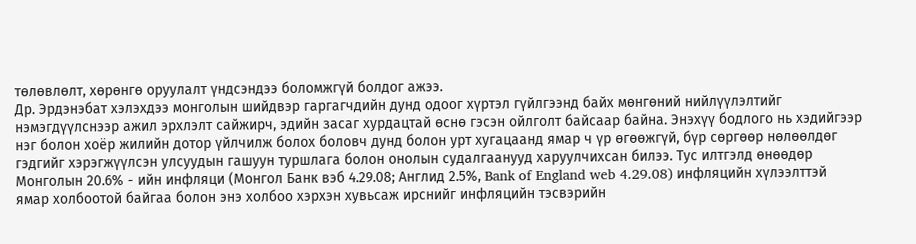төлөвлөлт, хөрөнгө оруулалт үндсэндээ боломжгүй болдог ажээ.
Др. Эрдэнэбат хэлэхдээ монголын шийдвэр гаргагчдийн дунд одоог хүртэл гүйлгээнд байх мөнгөний нийлүүлэлтийг нэмэгдүүлснээр ажил эрхлэлт сайжирч, эдийн засаг хурдацтай өснө гэсэн ойлголт байсаар байна. Энэхүү бодлого нь хэдийгээр нэг болон хоёр жилийн дотор үйлчилж болох боловч дунд болон урт хугацаанд ямар ч үр өгөөжгүй, бүр сөргөөр нөлөөлдөг гэдгийг хэрэгжүүлсэн улсуудын гашуун туршлага болон онолын судалгаанууд харуулчихсан билээ. Тус илтгэлд өнөөдөр Монголын 20.6% - ийн инфляци (Монгол Банк вэб 4.29.08; Англид 2.5%, Bank of England web 4.29.08) инфляцийн хүлээлттэй ямар холбоотой байгаа болон энэ холбоо хэрхэн хувьсаж ирснийг инфляцийн тэсвэрийн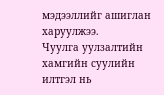мэдээллийг ашиглан харуулжээ.
Чуулга уулзалтийн хамгийн суулийн илтгэл нь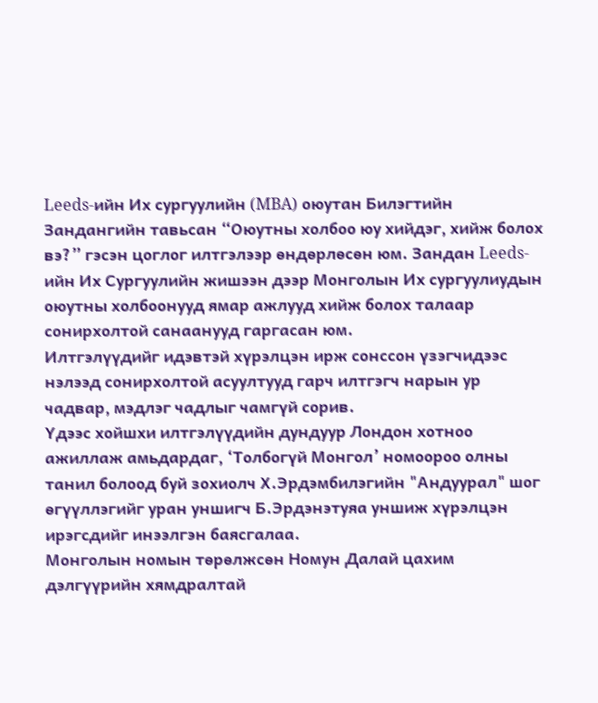Leeds-ийн Их сургуулийн (MBA) оюутан Билэгтийн Зандангийн тавьсан “Оюутны холбоо юу хийдэг, хийж болох вэ?” гэсэн цоглог илтгэлээр өндөрлөсөн юм. Зандан Leeds- ийн Их Сургуулийн жишээн дээр Монголын Их сургуулиудын оюутны холбоонууд ямар ажлууд хийж болох талаар сонирхолтой санаанууд гаргасан юм.
Илтгэлүүдийг идэвтэй хүрэлцэн ирж сонссон үзэгчидээс нэлээд сонирхолтой асуултууд гарч илтгэгч нарын ур чадвар, мэдлэг чадлыг чамгүй сорив.
Үдээс хойшхи илтгэлүүдийн дундуур Лондон хотноо ажиллаж амьдардаг, ‘Толбогүй Монгол’ номоороо олны танил болоод буй зохиолч Х.Эрдэмбилэгийн "Андуурал" шог өгүүллэгийг уран уншигч Б.Эрдэнэтуяа уншиж хүрэлцэн ирэгсдийг инээлгэн баясгалаа.
Монголын номын төрөлжсөн Номун Далай цахим дэлгүүрийн хямдралтай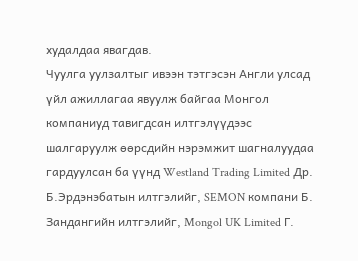худалдаа явагдав.
Чуулга уулзалтыг ивээн тэтгэсэн Англи улсад үйл ажиллагаа явуулж байгаа Монгол компаниуд тавигдсан илтгэлүүдээс шалгаруулж өөрсдийн нэрэмжит шагналуудаа гардуулсан ба үүнд Westland Trading Limited Др. Б.Эрдэнэбатын илтгэлийг, SEMON компани Б. Зандангийн илтгэлийг, Mongol UK Limited Г.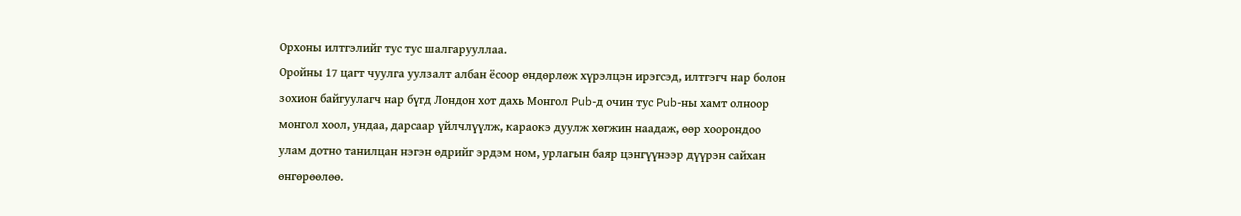Орхоны илтгэлийг тус тус шалгарууллаа.
Оройны 17 цагт чуулга уулзалт албан ёсоор өндөрлөж хүрэлцэн ирэгсэд, илтгэгч нар болон зохион байгуулагч нар бүгд Лондон хот дахь Монгол Pub-д очин тус Pub-ны хамт олноор монгол хоол, ундаа, дарсаар үйлчлүүлж, караокэ дуулж хөгжин наадаж, өөр хоорондоо улам дотно танилцан нэгэн өдрийг эрдэм ном, урлагын баяр цэнгүүнээр дүүрэн сайхан өнгөрөөлөө.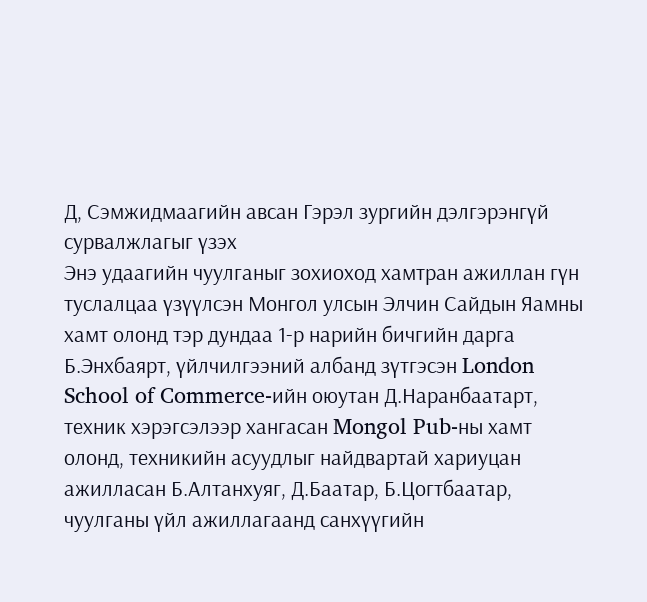Д, Сэмжидмаагийн авсан Гэрэл зургийн дэлгэрэнгүй сурвалжлагыг үзэх
Энэ удаагийн чуулганыг зохиоход хамтран ажиллан гүн туслалцаа үзүүлсэн Монгол улсын Элчин Сайдын Яамны хамт олонд тэр дундаа 1-р нарийн бичгийн дарга Б.Энхбаярт, үйлчилгээний албанд зүтгэсэн London School of Commerce-ийн оюутан Д.Наранбаатарт, техник хэрэгсэлээр хангасан Mongol Pub-ны хамт олонд, техникийн асуудлыг найдвартай хариуцан ажилласан Б.Алтанхуяг, Д.Баатар, Б.Цогтбаатар, чуулганы үйл ажиллагаанд санхүүгийн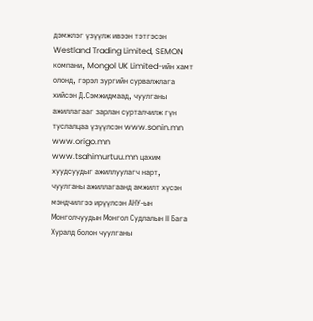дэмжлэг үзүүлж ивээн тэтгэсэн Westland Trading Limited, SEMON компани, Mongol UK Limited-ийн хамт олонд, гэрэл зургийн сурвалжлага хийсэн Д.Сэмжидмаад, чуулганы ажиллагааг зарлан сурталчилж гүн туслалцаа үзүүлсэн www.sonin.mn www.origo.mn www.tsahimurtuu.mn цахим хуудсуудыг ажиллуулагч нарт, чуулганы ажиллагаанд амжилт хүсэн мэндчилгээ ирүүлсэн АНУ-ын Монголчуудын Монгол Судлалын II Бага Xуралд болон чуулганы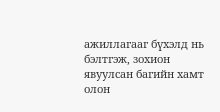ажиллагааг бүхэлд нь бэлтгэж, зохион явуулсан багийн хамт олон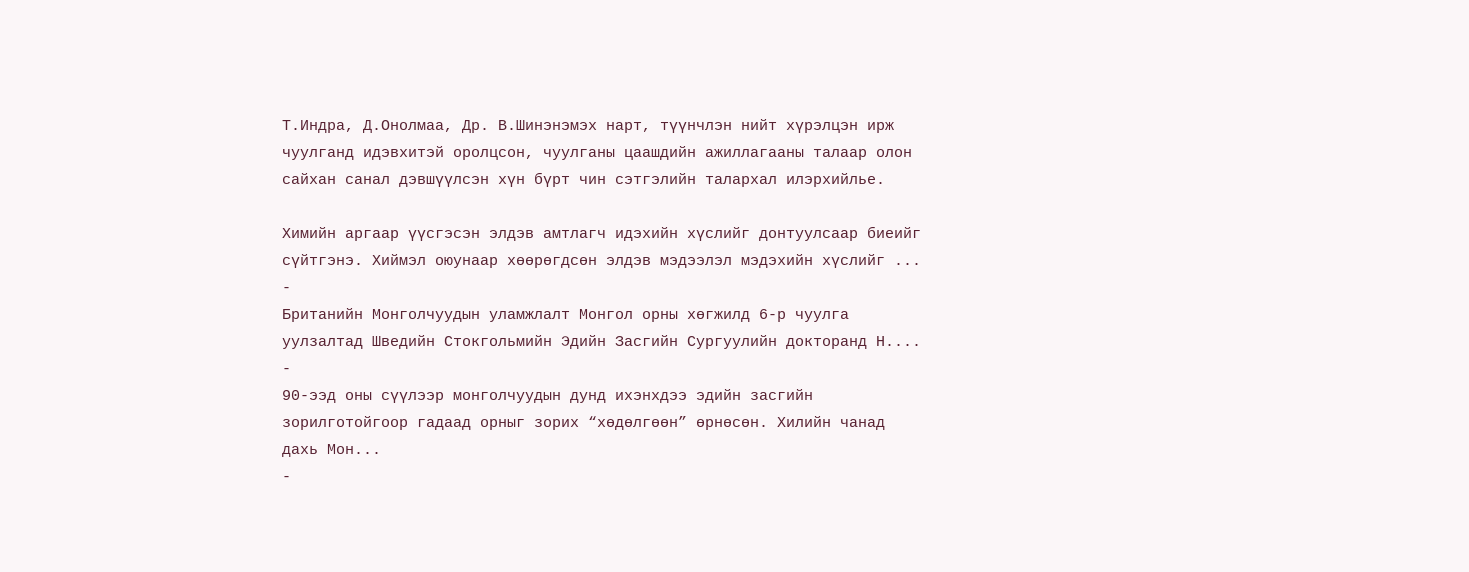Т.Индра, Д.Онолмаа, Др. В.Шинэнэмэх нарт, түүнчлэн нийт хүрэлцэн ирж чуулганд идэвхитэй оролцсон, чуулганы цаашдийн ажиллагааны талаар олон сайхан санал дэвшүүлсэн хүн бүрт чин сэтгэлийн талархал илэрхийлье.

Химийн аргаар үүсгэсэн элдэв амтлагч идэхийн хүслийг донтуулсаар биеийг сүйтгэнэ. Хиймэл оюунаар хөөрөгдсөн элдэв мэдээлэл мэдэхийн хүслийг ...
-
Британийн Монголчуудын уламжлалт Монгол орны хөгжилд 6-р чуулга уулзалтад Шведийн Стокгольмийн Эдийн Засгийн Сургуулийн докторанд Н....
-
90-ээд оны сүүлээр монголчуудын дунд ихэнхдээ эдийн засгийн зорилготойгоор гадаад орныг зорих “хөдөлгөөн” өрнөсөн. Хилийн чанад дахь Мон...
-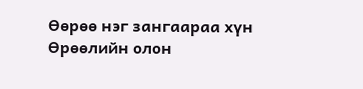Өөрөө нэг зангаараа хүн Өрөөлийн олон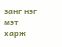занг нэг мэт харж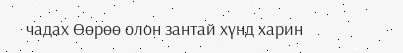чадах Өөрөө олон зантай хүнд харин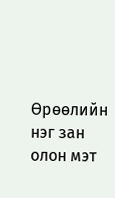Өрөөлийн нэг зан олон мэт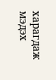харагдаж мэдэх